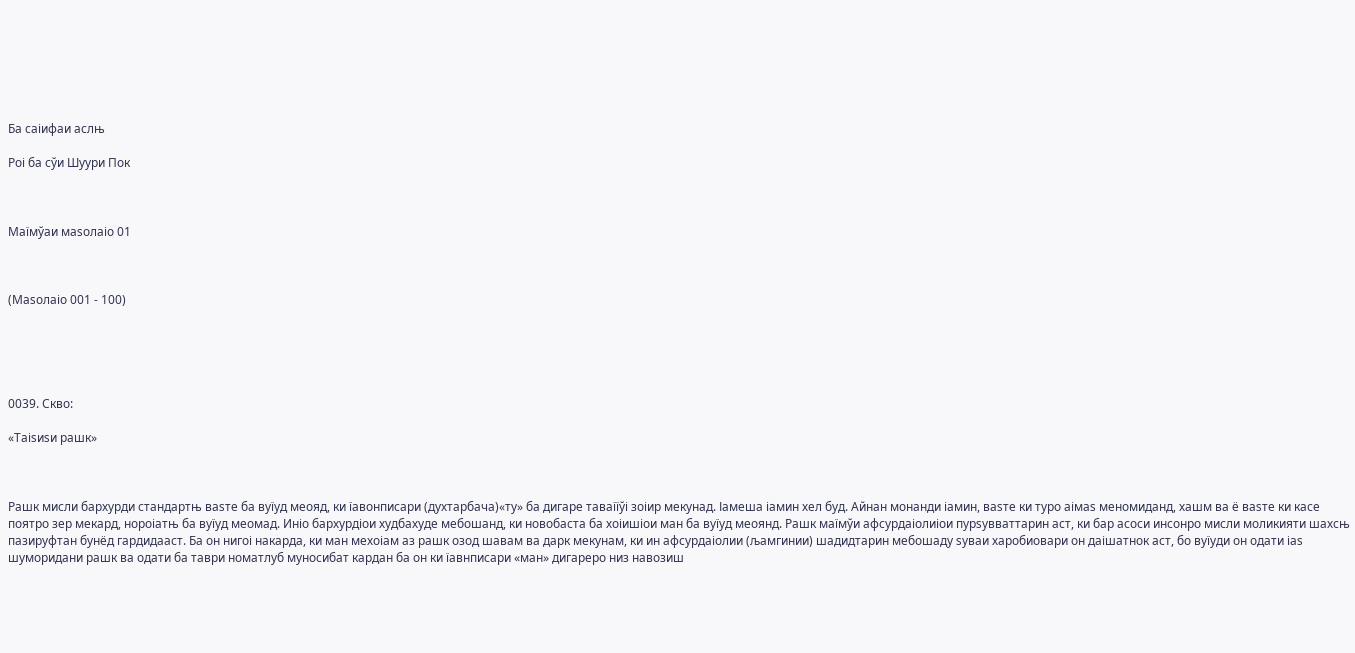Ба саіифаи аслњ

Роі ба сўи Шуури Пок



Маїмўаи маѕолаіо 01



(Маѕолаіо 001 - 100)





0039. Скво:

«Таіѕиѕи рашк»



Рашк мисли бархурди стандартњ ваѕте ба вуїуд меояд, ки їавонписари (духтарбача)«ту» ба дигаре таваїїўі зоіир мекунад. Іамеша іамин хел буд. Айнан монанди іамин, ваѕте ки туро аімаѕ меномиданд, хашм ва ё ваѕте ки касе поятро зер мекард, нороіатњ ба вуїуд меомад. Иніо бархурдіои худбахуде мебошанд, ки новобаста ба хоіишіои ман ба вуїуд меоянд. Рашк маїмўи афсурдаіолиіои пурѕувваттарин аст, ки бар асоси инсонро мисли моликияти шахсњ пазируфтан бунёд гардидааст. Ба он нигоі накарда, ки ман мехоіам аз рашк озод шавам ва дарк мекунам, ки ин афсурдаіолии (љамгинии) шадидтарин мебошаду ѕуваи харобиовари он даішатнок аст, бо вуїуди он одати іаѕ шуморидани рашк ва одати ба таври номатлуб муносибат кардан ба он ки їавнписари «ман» дигареро низ навозиш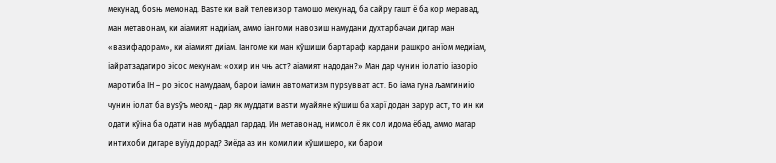мекунад, боѕњ мемонад. Ваѕте ки вай телевизор тамошо мекунад, ба сайру гашт ё ба кор меравад, ман метавонам, ки аіамият надиіам, аммо іангоми навозиш намудани духтарбачаи дигар ман «вазифадорам», ки аіамият диіам. Іангоме ки ман кўшиши бартараф кардани рашкро анїом медиіам, іайратзадагиро эісос мекунам: «охир ин чњ аст? аіамият надодан?» Ман дар чунин іолатіо іазоріо маротиба ІН – ро эісос намудаам, барои іамин автоматизм пурѕувват аст. Бо іама гуна љамгиниіо чунин іолат ба вуѕўъ меояд - дар як муддати ваѕти муайяне кўшиш ба харї додан зарур аст, то ин ки одати кўіна ба одати нав мубаддал гардад. Ин метавонад, нимсол ё як сол идома ёбад, аммо магар интихоби дигаре вуїуд дорад? Зиёда аз ин комилии кўшишеро, ки барои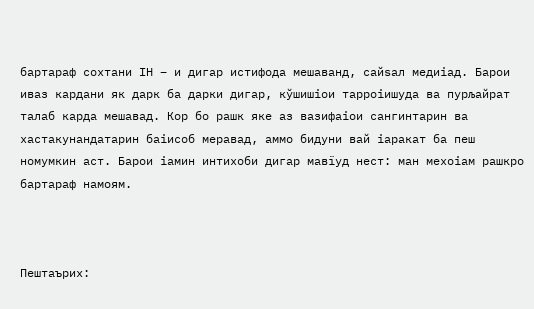бартараф сохтани ІН – и дигар истифода мешаванд, сайѕал медиіад. Барои иваз кардани як дарк ба дарки дигар, кўшишіои тарроіишуда ва пурљайрат талаб карда мешавад. Кор бо рашк яке аз вазифаіои сангинтарин ва хастакунандатарин баіисоб меравад, аммо бидуни вай іаракат ба пеш номумкин аст. Барои іамин интихоби дигар мавїуд нест: ман мехоіам рашкро бартараф намоям.



Пештаърих: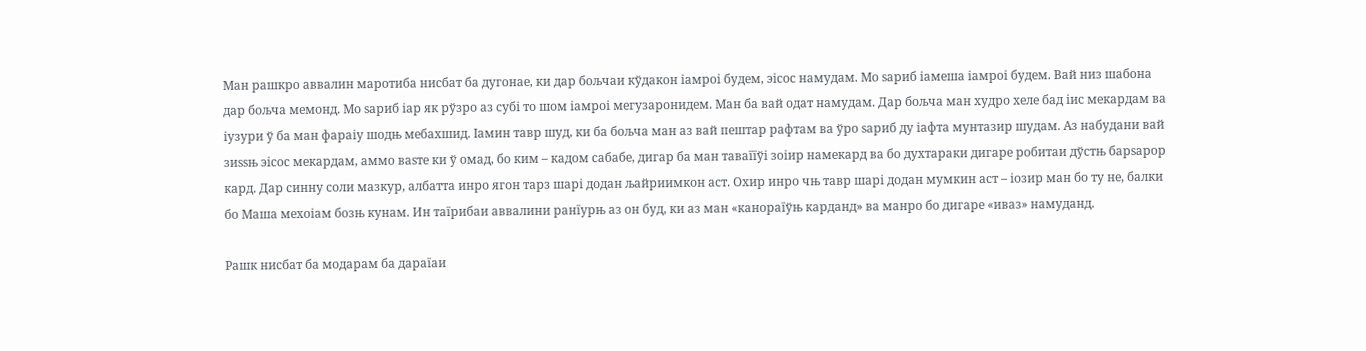Ман рашкро аввалин маротиба нисбат ба дугонае, ки дар бољчаи кўдакон іамроі будем, эісос намудам. Мо ѕариб іамеша іамроі будем. Вай низ шабона дар бољча мемонд. Мо ѕариб іар як рўзро аз субі то шом іамроі мегузаронидем. Ман ба вай одат намудам. Дар бољча ман худро хеле бад іис мекардам ва іузури ў ба ман фараіу шодњ мебахшид. Іамин тавр шуд, ки ба бољча ман аз вай пештар рафтам ва ўро ѕариб ду іафта мунтазир шудам. Аз набудани вай зиѕѕњ эісос мекардам, аммо ваѕте ки ў омад, бо ким – кадом сабабе, дигар ба ман таваїїўі зоіир намекард ва бо духтараки дигаре робитаи дўстњ барѕарор кард. Дар синну соли мазкур, албатта инро ягон тарз шарі додан љайриимкон аст. Охир инро чњ тавр шарі додан мумкин аст – іозир ман бо ту не, балки бо Маша мехоіам бозњ кунам. Ин таїрибаи аввалини ранїурњ аз он буд, ки аз ман «канораїўњ карданд» ва манро бо дигаре «иваз» намуданд.

Рашк нисбат ба модарам ба дараїаи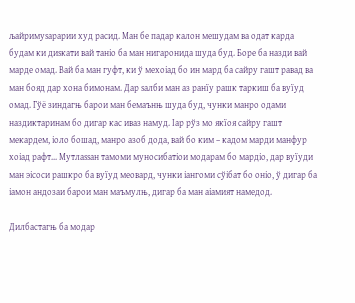љайримуѕарарии худ расид. Ман бе падар калон мешудам ва одат карда будам ки диѕкати вай таніо ба ман нигаронида шуда буд. Боре ба назди вай марде омад. Вай ба ман гуфт, ки ў мехоіад бо ин мард ба сайру гашт равад ва ман бояд дар хона бимонам. Дар ѕалби ман аз ранїу рашк таркиш ба вуїуд омад. Гўё зиндагњ барои ман бемаънњ шуда буд, чунки манро одами наздиктаринам бо дигар кас иваз намуд. Іар рўз мо якїоя сайру гашт мекардем, іоло бошад, манро азоб дода, вай бо ким – кадом марди манфур хоіад рафт... Мутлаѕѕан тамоми муносибатіои модарам бо мардіо, дар вуїуди ман эісоси рашкро ба вуїуд меовард, чунки іангоми сўібат бо оніо, ў дигар ба іамон андозаи барои ман маъмулњ, дигар ба ман аіамият намедод.

Дилбастагњ ба модар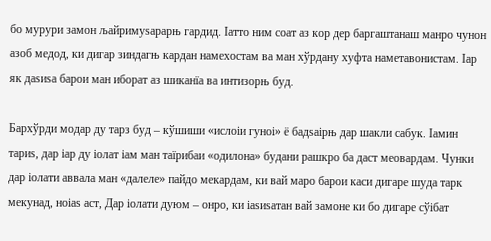бо мурури замон љайримуѕарарњ гардид. Іатто ним соат аз кор дер баргаштанаш манро чунон азоб медод, ки дигар зиндагњ кардан намехостам ва ман хўрдану хуфта наметавонистам. Іар як даѕиѕа барои ман иборат аз шиканїа ва интизорњ буд.

Бархўрди модар ду тарз буд – кўшиши «ислоіи гуноі» ё бадѕаірњ дар шакли сабук. Іамин тариѕ, дар іар ду іолат іам ман таїрибаи «одилона» будани рашкро ба даст меовардам. Чунки дар іолати аввала ман «далеле» пайдо мекардам, ки вай маро барои каси дигаре шуда тарк мекунад, ноіаѕ аст, Дар іолати дуюм – онро, ки іаѕиѕатан вай замоне ки бо дигаре сўібат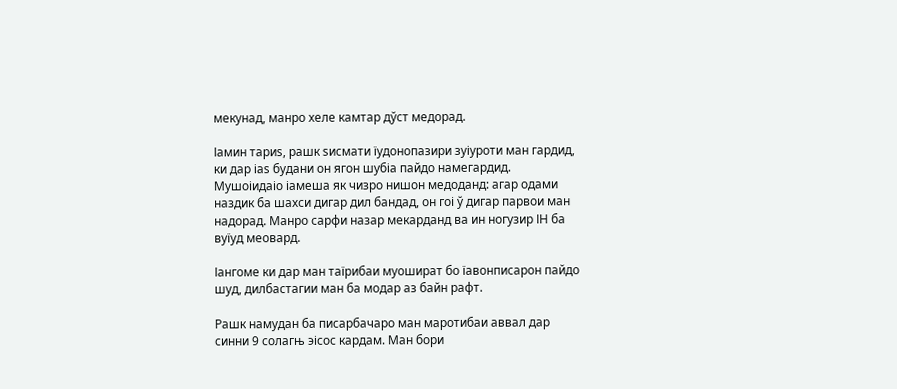мекунад, манро хеле камтар дўст медорад.

Іамин тариѕ, рашк ѕисмати їудонопазири зуіуроти ман гардид, ки дар іаѕ будани он ягон шубіа пайдо намегардид. Мушоіидаіо іамеша як чизро нишон медоданд: агар одами наздик ба шахси дигар дил бандад, он гоі ў дигар парвои ман надорад. Манро сарфи назар мекарданд ва ин ногузир ІН ба вуїуд меовард.

Іангоме ки дар ман таїрибаи муошират бо їавонписарон пайдо шуд, дилбастагии ман ба модар аз байн рафт.

Рашк намудан ба писарбачаро ман маротибаи аввал дар синни 9 солагњ эісос кардам. Ман бори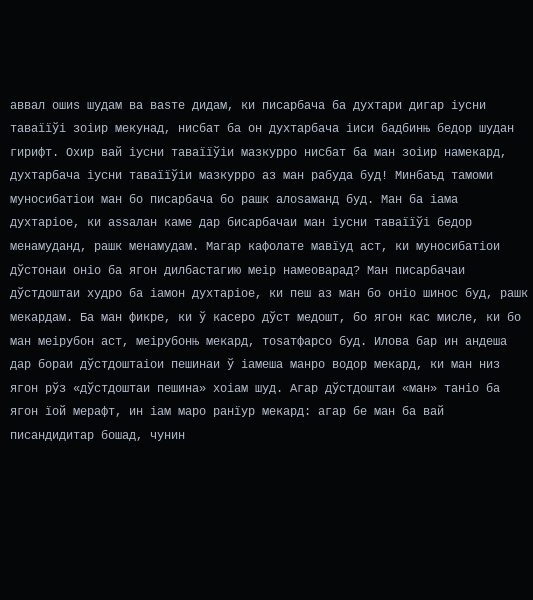аввал ошиѕ шудам ва ваѕте дидам, ки писарбача ба духтари дигар іусни таваїїўі зоіир мекунад, нисбат ба он духтарбача іиси бадбинњ бедор шудан гирифт. Охир вай іусни таваїїўіи мазкурро нисбат ба ман зоіир намекард, духтарбача іусни таваїїўіи мазкурро аз ман рабуда буд! Минбаъд тамоми муносибатіои ман бо писарбача бо рашк алоѕаманд буд. Ман ба іама духтаріое, ки аѕѕалан каме дар бисарбачаи ман іусни таваїїўі бедор менамуданд, рашк менамудам. Магар кафолате мавїуд аст, ки муносибатіои дўстонаи оніо ба ягон дилбастагию меір намеоварад? Ман писарбачаи дўстдоштаи худро ба іамон духтаріое, ки пеш аз ман бо оніо шинос буд, рашк мекардам. Ба ман фикре, ки ў касеро дўст медошт, бо ягон кас мисле, ки бо ман меірубон аст, меірубонњ мекард, тоѕатфарсо буд. Илова бар ин андеша дар бораи дўстдоштаіои пешинаи ў іамеша манро водор мекард, ки ман низ ягон рўз «дўстдоштаи пешина» хоіам шуд. Агар дўстдоштаи «ман» таніо ба ягон їой мерафт, ин іам маро ранїур мекард: агар бе ман ба вай писандидитар бошад, чунин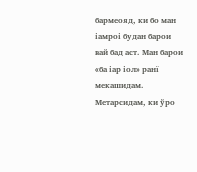бармеояд, ки бо ман іамроі будан барои вай бад аст. Ман барои «ба іар іол» ранї мекашидам. Метарсидам, ки ўро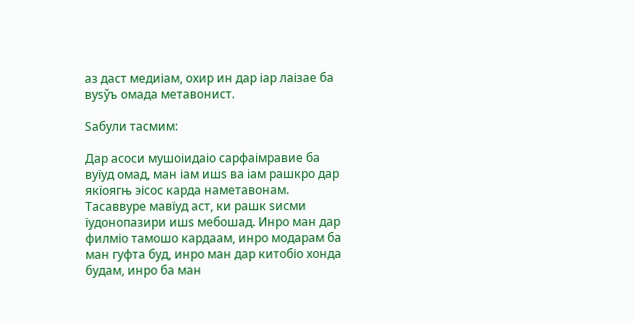аз даст медиіам, охир ин дар іар лаізае ба вуѕўъ омада метавонист.

Ѕабули тасмим:

Дар асоси мушоіидаіо сарфаімравие ба вуїуд омад, ман іам ишѕ ва іам рашкро дар якїоягњ эісос карда наметавонам. Тасаввуре мавїуд аст, ки рашк ѕисми їудонопазири ишѕ мебошад. Инро ман дар филміо тамошо кардаам, инро модарам ба ман гуфта буд, инро ман дар китобіо хонда будам, инро ба ман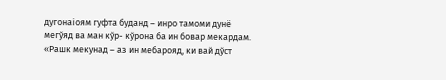дугонаіоям гуфта буданд – инро тамоми дунё мегўяд ва ман кўр- кўрона ба ин бовар мекардам. «Рашк мекунад – аз ин мебарояд, ки вай дўст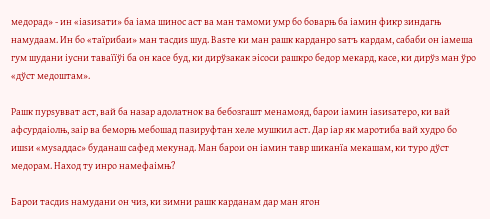медорад» - ин «іаѕиѕати» ба іама шинос аст ва ман тамоми умр бо боварњ ба іамин фикр зиндагњ намудаам. Ин бо «таїрибаи» ман тасдиѕ шуд. Ваѕте ки ман рашк карданро ѕатъ кардам, сабаби он іамеша гум шудани іусни таваїїўі ба он касе буд, ки дирўзакак эісоси рашкро бедор мекард, касе, ки дирўз ман ўро «дўст медоштам».

Рашк пурѕувват аст, вай ба назар адолатнок ва бебозгашт менамояд, барои іамин іаѕиѕатеро, ки вай афсурдаіолњ, заір ва беморњ мебошад пазируфтан хеле мушкил аст. Дар іар як маротиба вай худро бо ишѕи «муѕаддас» буданаш сафед мекунад. Ман барои он іамин тавр шиканїа мекашам, ки туро дўст медорам. Наход ту инро намефаімњ?

Барои тасдиѕ намудани он чиз, ки зимни рашк карданам дар ман ягон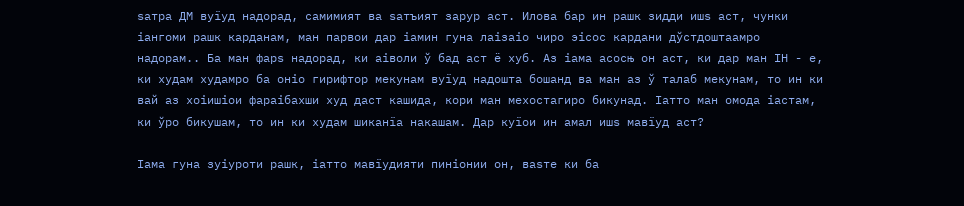ѕатра ДМ вуїуд надорад, самимият ва ѕатъият зарур аст. Илова бар ин рашк зидди ишѕ аст, чунки іангоми рашк карданам, ман парвои дар іамин гуна лаізаіо чиро эісос кардани дўстдоштаамро надорам.. Ба ман фарѕ надорад, ки аіволи ў бад аст ё хуб. Аз іама асосњ он аст, ки дар ман ІН - е, ки худам худамро ба оніо гирифтор мекунам вуїуд надошта бошанд ва ман аз ў талаб мекунам, то ин ки вай аз хоіишіои фараібахши худ даст кашида, кори ман мехостагиро бикунад. Іатто ман омода іастам, ки ўро бикушам, то ин ки худам шиканїа накашам. Дар куїои ин амал ишѕ мавїуд аст?

Іама гуна зуіуроти рашк, іатто мавїудияти пиніонии он, ваѕте ки ба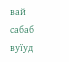вай сабаб вуїуд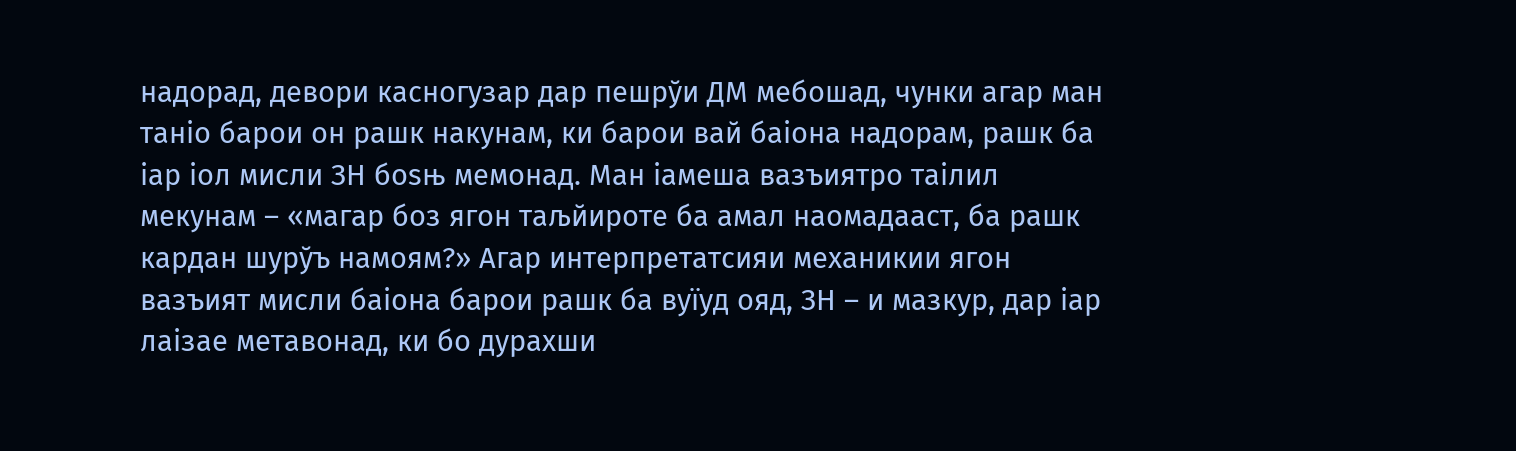надорад, девори касногузар дар пешрўи ДМ мебошад, чунки агар ман таніо барои он рашк накунам, ки барои вай баіона надорам, рашк ба іар іол мисли ЗН боѕњ мемонад. Ман іамеша вазъиятро таілил мекунам – «магар боз ягон таљйироте ба амал наомадааст, ба рашк кардан шурўъ намоям?» Агар интерпретатсияи механикии ягон вазъият мисли баіона барои рашк ба вуїуд ояд, ЗН – и мазкур, дар іар лаізае метавонад, ки бо дурахши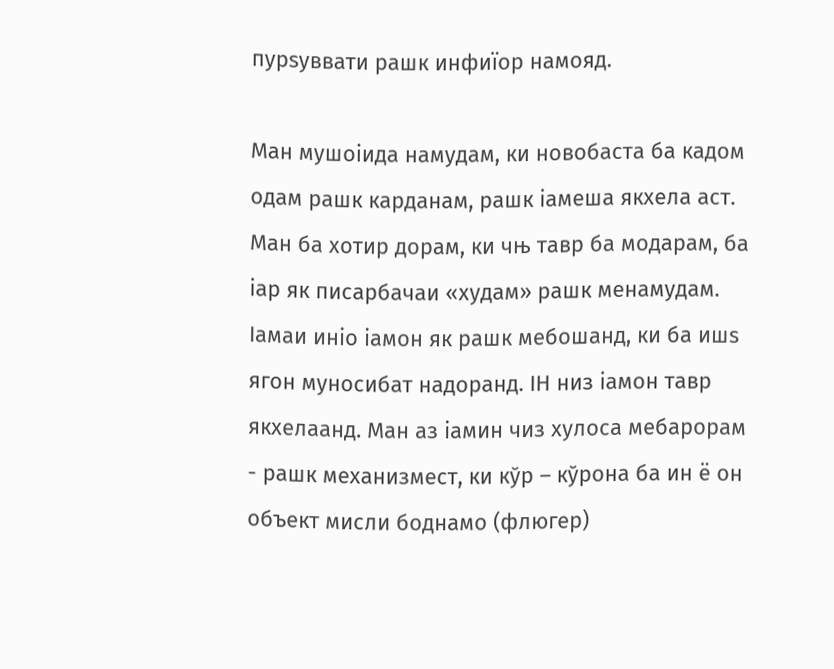пурѕуввати рашк инфиїор намояд.

Ман мушоіида намудам, ки новобаста ба кадом одам рашк карданам, рашк іамеша якхела аст. Ман ба хотир дорам, ки чњ тавр ба модарам, ба іар як писарбачаи «худам» рашк менамудам. Іамаи иніо іамон як рашк мебошанд, ки ба ишѕ ягон муносибат надоранд. ІН низ іамон тавр якхелаанд. Ман аз іамин чиз хулоса мебарорам - рашк механизмест, ки кўр – кўрона ба ин ё он объект мисли боднамо (флюгер)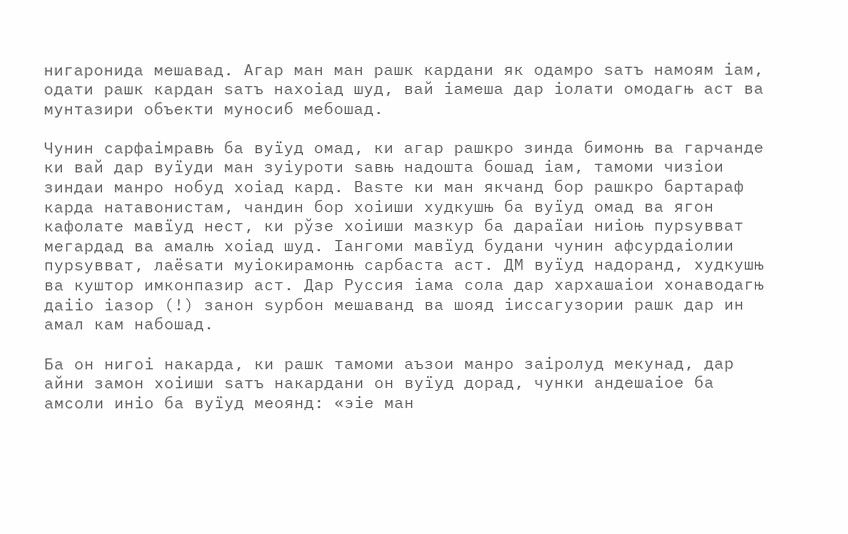нигаронида мешавад. Агар ман ман рашк кардани як одамро ѕатъ намоям іам, одати рашк кардан ѕатъ нахоіад шуд, вай іамеша дар іолати омодагњ аст ва мунтазири объекти муносиб мебошад.

Чунин сарфаімравњ ба вуїуд омад, ки агар рашкро зинда бимонњ ва гарчанде ки вай дар вуїуди ман зуіуроти ѕавњ надошта бошад іам, тамоми чизіои зиндаи манро нобуд хоіад кард. Ваѕте ки ман якчанд бор рашкро бартараф карда натавонистам, чандин бор хоіиши худкушњ ба вуїуд омад ва ягон кафолате мавїуд нест, ки рўзе хоіиши мазкур ба дараїаи ниіоњ пурѕувват мегардад ва амалњ хоіад шуд. Іангоми мавїуд будани чунин афсурдаіолии пурѕувват, лаёѕати муіокирамонњ сарбаста аст. ДМ вуїуд надоранд, худкушњ ва куштор имконпазир аст. Дар Руссия іама сола дар хархашаіои хонаводагњ даііо іазор (!) занон ѕурбон мешаванд ва шояд іиссагузории рашк дар ин амал кам набошад.

Ба он нигоі накарда, ки рашк тамоми аъзои манро заіролуд мекунад, дар айни замон хоіиши ѕатъ накардани он вуїуд дорад, чунки андешаіое ба амсоли иніо ба вуїуд меоянд: «эіе ман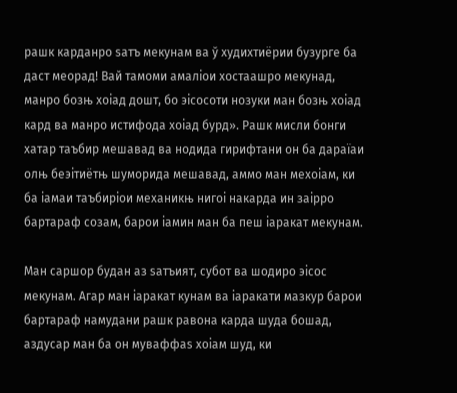рашк карданро ѕатъ мекунам ва ў худихтиёрии бузурге ба даст меорад! Вай тамоми амаліои хостаашро мекунад, манро бозњ хоіад дошт, бо эісосоти нозуки ман бозњ хоіад кард ва манро истифода хоіад бурд». Рашк мисли бонги хатар таъбир мешавад ва нодида гирифтани он ба дараїаи олњ беэітиётњ шуморида мешавад, аммо ман мехоіам, ки ба іамаи таъбиріои механикњ нигоі накарда ин заірро бартараф созам, барои іамин ман ба пеш іаракат мекунам.

Ман саршор будан аз ѕатъият, субот ва шодиро эісос мекунам. Агар ман іаракат кунам ва іаракати мазкур барои бартараф намудани рашк равона карда шуда бошад, аздусар ман ба он муваффаѕ хоіам шуд, ки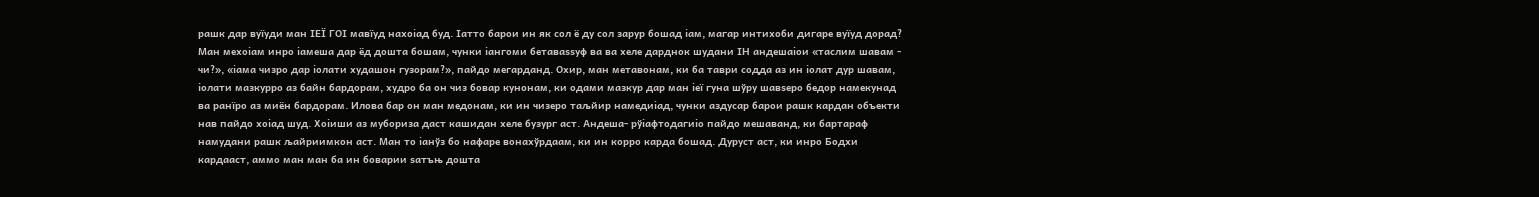рашк дар вуїуди ман ІЕЇ ГОІ мавїуд нахоіад буд. Іатто барои ин як сол ё ду сол зарур бошад іам, магар интихоби дигаре вуїуд дорад? Ман мехоіам инро іамеша дар ёд дошта бошам, чунки іангоми бетаваѕѕуф ва ва хеле дарднок шудани ІН андешаіои «таслим шавам - чи?», «іама чизро дар іолати худашон гузорам?», пайдо мегарданд. Охир, ман метавонам, ки ба таври содда аз ин іолат дур шавам, іолати мазкурро аз байн бардорам, худро ба он чиз бовар кунонам, ки одами мазкур дар ман іеї гуна шўру шавѕеро бедор намекунад ва ранїро аз миён бардорам. Илова бар он ман медонам, ки ин чизеро таљйир намедиіад, чунки аздусар барои рашк кардан объекти нав пайдо хоіад шуд. Хоіиши аз мубориза даст кашидан хеле бузург аст. Андеша- рўіафтодагиіо пайдо мешаванд, ки бартараф намудани рашк љайриимкон аст. Ман то іанўз бо нафаре вонахўрдаам, ки ин корро карда бошад. Дуруст аст, ки инро Бодхи кардааст, аммо ман ман ба ин боварии ѕатъњ дошта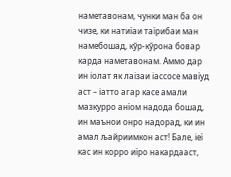наметавонам, чунки ман ба он чизе, ки натиїаи таїрибаи ман намебошад, кўр-кўрона бовар карда наметавонам. Аммо дар ин іолат як лаізаи іассосе мавїуд аст – іатто агар касе амали мазкурро анїом надода бошад, ин маънои онро надорад, ки ин амал љайриимкон аст! Бале, іеї кас ин корро иїро накардааст,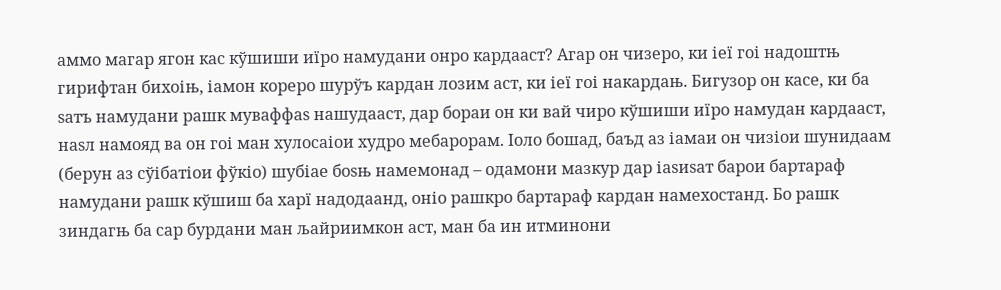аммо магар ягон кас кўшиши иїро намудани онро кардааст? Агар он чизеро, ки іеї гоі надоштњ гирифтан бихоіњ, іамон кореро шурўъ кардан лозим аст, ки іеї гоі накардањ. Бигузор он касе, ки ба ѕатъ намудани рашк муваффаѕ нашудааст, дар бораи он ки вай чиро кўшиши иїро намудан кардааст, наѕл намояд ва он гоі ман хулосаіои худро мебарорам. Іоло бошад, баъд аз іамаи он чизіои шунидаам (берун аз сўібатіои фўкіо) шубіае боѕњ намемонад – одамони мазкур дар іаѕиѕат барои бартараф намудани рашк кўшиш ба харї надодаанд, оніо рашкро бартараф кардан намехостанд. Бо рашк зиндагњ ба сар бурдани ман љайриимкон аст, ман ба ин итминони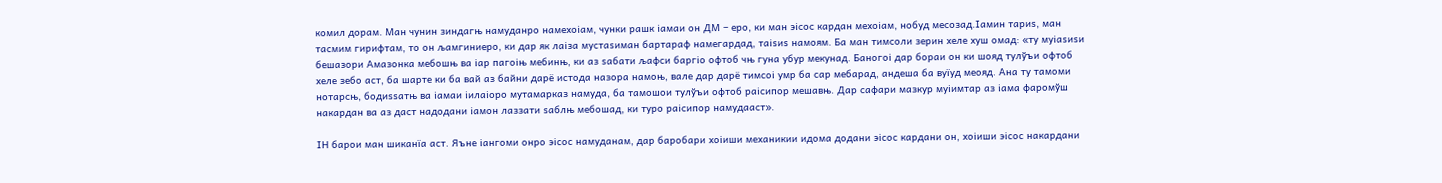комил дорам. Ман чунин зиндагњ намуданро намехоіам, чунки рашк іамаи он ДМ – еро, ки ман эісос кардан мехоіам, нобуд месозад.Іамин тариѕ, ман тасмим гирифтам, то он љамгиниеро, ки дар як лаіза мустаѕиман бартараф намегардад, таіѕиѕ намоям. Ба ман тимсоли зерин хеле хуш омад: «ту муіаѕиѕи бешазори Амазонка мебошњ ва іар пагоіњ мебинњ, ки аз ѕабати љафси баргіо офтоб чњ гуна убур мекунад. Баногоі дар бораи он ки шояд тулўъи офтоб хеле зебо аст, ба шарте ки ба вай аз байни дарё истода назора намоњ, вале дар дарё тимсоі умр ба сар мебарад, андеша ба вуїуд меояд. Ана ту тамоми нотарсњ, бодиѕѕатњ ва іамаи іилаіоро мутамарказ намуда, ба тамошои тулўъи офтоб раісипор мешавњ. Дар сафари мазкур муіимтар аз іама фаромўш накардан ва аз даст надодани іамон лаззати ѕаблњ мебошад, ки туро раісипор намудааст».

ІН барои ман шиканїа аст. Яъне іангоми онро эісос намуданам, дар баробари хоіиши механикии идома додани эісос кардани он, хоіиши эісос накардани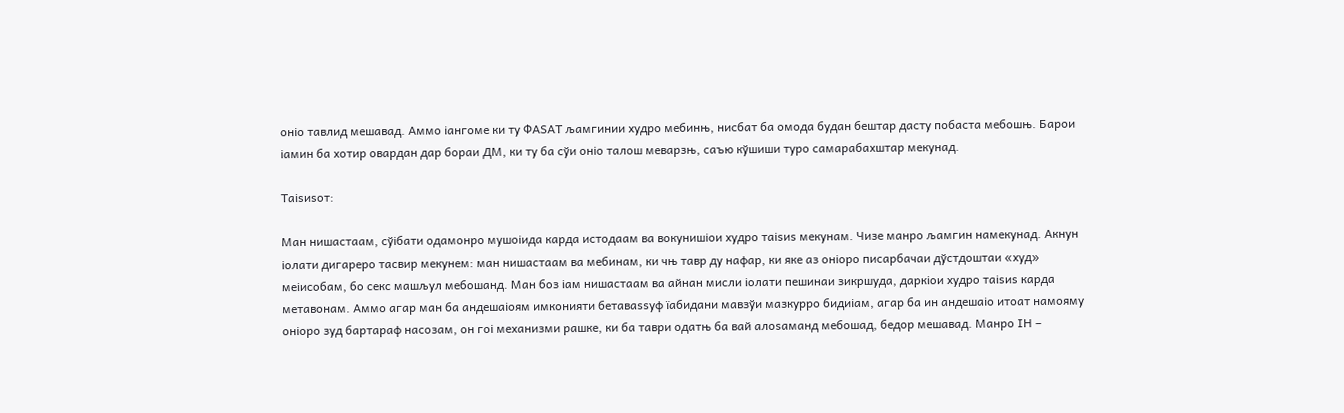оніо тавлид мешавад. Аммо іангоме ки ту ФАЅАТ љамгинии худро мебинњ, нисбат ба омода будан бештар дасту побаста мебошњ. Барои іамин ба хотир овардан дар бораи ДМ, ки ту ба сўи оніо талош меварзњ, саъю кўшиши туро самарабахштар мекунад.

Таіѕиѕот:

Ман нишастаам, сўібати одамонро мушоіида карда истодаам ва вокунишіои худро таіѕиѕ мекунам. Чизе манро љамгин намекунад. Акнун іолати дигареро тасвир мекунем: ман нишастаам ва мебинам, ки чњ тавр ду нафар, ки яке аз оніоро писарбачаи дўстдоштаи «худ» меіисобам, бо секс машљул мебошанд. Ман боз іам нишастаам ва айнан мисли іолати пешинаи зикршуда, даркіои худро таіѕиѕ карда метавонам. Аммо агар ман ба андешаіоям имконияти бетаваѕѕуф їабидани мавзўи мазкурро бидиіам, агар ба ин андешаіо итоат намояму оніоро зуд бартараф насозам, он гоі механизми рашке, ки ба таври одатњ ба вай алоѕаманд мебошад, бедор мешавад. Манро ІН –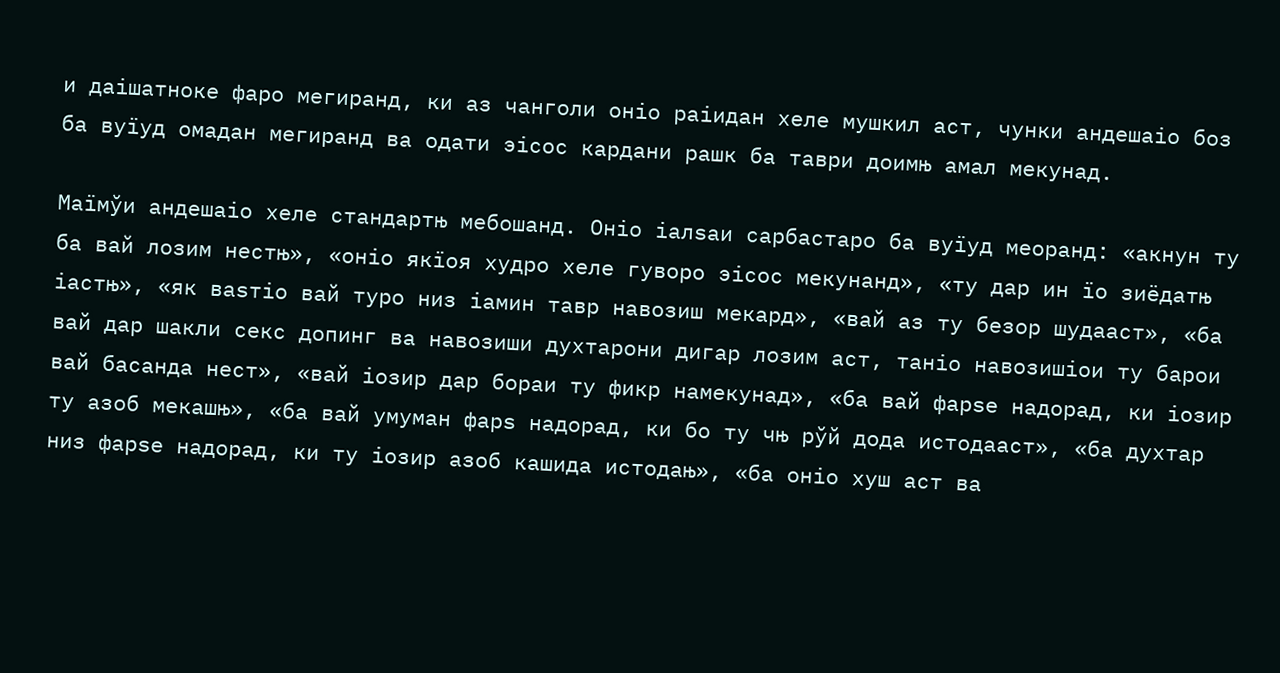и даішатноке фаро мегиранд, ки аз чанголи оніо раіидан хеле мушкил аст, чунки андешаіо боз ба вуїуд омадан мегиранд ва одати эісос кардани рашк ба таври доимњ амал мекунад.

Маїмўи андешаіо хеле стандартњ мебошанд. Оніо іалѕаи сарбастаро ба вуїуд меоранд: «акнун ту ба вай лозим нестњ», «оніо якїоя худро хеле гуворо эісос мекунанд», «ту дар ин їо зиёдатњ іастњ», «як ваѕтіо вай туро низ іамин тавр навозиш мекард», «вай аз ту безор шудааст», «ба вай дар шакли секс допинг ва навозиши духтарони дигар лозим аст, таніо навозишіои ту барои вай басанда нест», «вай іозир дар бораи ту фикр намекунад», «ба вай фарѕе надорад, ки іозир ту азоб мекашњ», «ба вай умуман фарѕ надорад, ки бо ту чњ рўй дода истодааст», «ба духтар низ фарѕе надорад, ки ту іозир азоб кашида истодањ», «ба оніо хуш аст ва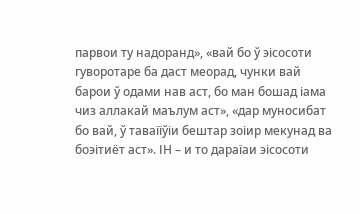парвои ту надоранд», «вай бо ў эісосоти гуворотаре ба даст меорад, чунки вай барои ў одами нав аст, бо ман бошад іама чиз аллакай маълум аст», «дар муносибат бо вай, ў таваїїўіи бештар зоіир мекунад ва боэітиёт аст». ІН – и то дараїаи эісосоти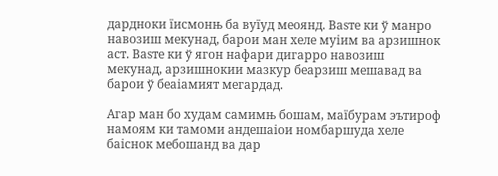дардноки їисмонњ ба вуїуд меоянд. Ваѕте ки ў манро навозиш мекунад, барои ман хеле муіим ва арзишнок аст. Ваѕте ки ў ягон нафари дигарро навозиш мекунад, арзишнокии мазкур беарзиш мешавад ва барои ў беаіамият мегардад.

Агар ман бо худам самимњ бошам, маїбурам эътироф намоям ки тамоми андешаіои номбаршуда хеле баіснок мебошанд ва дар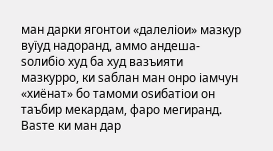ман дарки ягонтои «далеліои» мазкур вуїуд надоранд, аммо андеша-ѕолибіо худ ба худ вазъияти мазкурро, ки ѕаблан ман онро іамчун «хиёнат» бо тамоми оѕибатіои он таъбир мекардам, фаро мегиранд. Ваѕте ки ман дар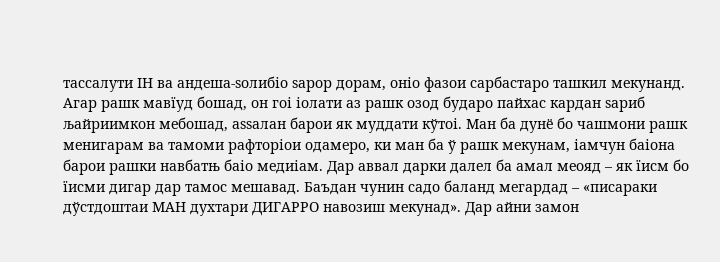тассалути ІН ва андеша-ѕолибіо ѕарор дорам, оніо фазои сарбастаро ташкил мекунанд. Агар рашк мавїуд бошад, он гоі іолати аз рашк озод бударо пайхас кардан ѕариб љайриимкон мебошад, аѕѕалан барои як муддати кўтоі. Ман ба дунё бо чашмони рашк менигарам ва тамоми рафторіои одамеро, ки ман ба ў рашк мекунам, іамчун баіона барои рашки навбатњ баіо медиіам. Дар аввал дарки далел ба амал меояд – як їисм бо їисми дигар дар тамос мешавад. Баъдан чунин садо баланд мегардад – «писараки дўстдоштаи МАН духтари ДИГАРРО навозиш мекунад». Дар айни замон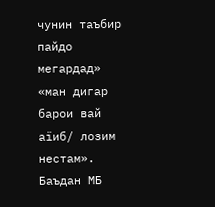чунин таъбир пайдо мегардад» «ман дигар барои вай аїиб/ лозим нестам». Баъдан МБ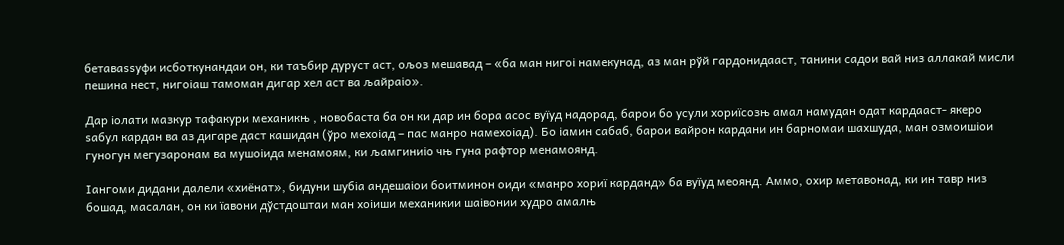бетаваѕѕуфи исботкунандаи он, ки таъбир дуруст аст, ољоз мешавад – «ба ман нигоі намекунад, аз ман рўй гардонидааст, танини садои вай низ аллакай мисли пешина нест, нигоіаш тамоман дигар хел аст ва љайраіо».

Дар іолати мазкур тафакури механикњ , новобаста ба он ки дар ин бора асос вуїуд надорад, барои бо усули хориїсозњ амал намудан одат кардааст- якеро ѕабул кардан ва аз дигаре даст кашидан (ўро мехоіад – пас манро намехоіад). Бо іамин сабаб, барои вайрон кардани ин барномаи шахшуда, ман озмоишіои гуногун мегузаронам ва мушоіида менамоям, ки љамгиниіо чњ гуна рафтор менамоянд.

Іангоми дидани далели «хиёнат», бидуни шубіа андешаіои боитминон оиди «манро хориї карданд» ба вуїуд меоянд. Аммо, охир метавонад, ки ин тавр низ бошад, масалан, он ки їавони дўстдоштаи ман хоіиши механикии шаівонии худро амалњ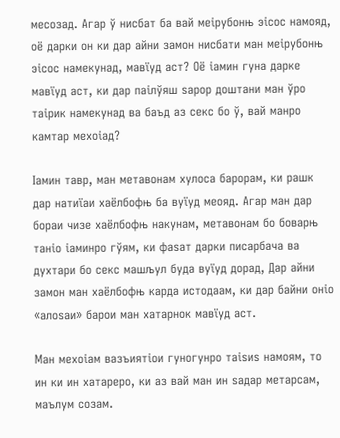месозад. Агар ў нисбат ба вай меірубонњ эісос намояд, оё дарки он ки дар айни замон нисбати ман меірубонњ эісос намекунад, мавїуд аст? Оё іамин гуна дарке мавїуд аст, ки дар паілўяш ѕарор доштани ман ўро таірик намекунад ва баъд аз секс бо ў, вай манро камтар мехоіад?

Іамин тавр, ман метавонам хулоса барорам, ки рашк дар натиїаи хаёлбофњ ба вуїуд меояд. Агар ман дар бораи чизе хаёлбофњ накунам, метавонам бо боварњ таніо іаминро гўям, ки фаѕат дарки писарбача ва духтари бо секс машљул буда вуїуд дорад, Дар айни замон ман хаёлбофњ карда истодаам, ки дар байни оніо «алоѕаи» барои ман хатарнок мавїуд аст.

Ман мехоіам вазъиятіои гуногунро таіѕиѕ намоям, то ин ки ин хатареро, ки аз вай ман ин ѕадар метарсам, маълум созам.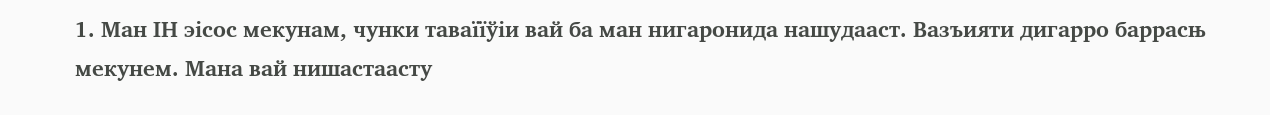1. Ман ІН эісос мекунам, чунки таваїїўіи вай ба ман нигаронида нашудааст. Вазъияти дигарро баррасњ мекунем. Мана вай нишастаасту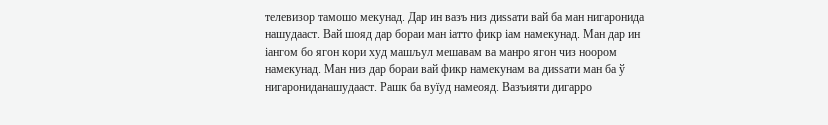телевизор тамошо мекунад. Дар ин вазъ низ диѕѕати вай ба ман нигаронида нашудааст. Вай шояд дар бораи ман іатто фикр іам намекунад. Ман дар ин іангом бо ягон кори худ машљул мешавам ва манро ягон чиз ноором намекунад. Ман низ дар бораи вай фикр намекунам ва диѕѕати ман ба ў нигарониданашудааст. Рашк ба вуїуд намеояд. Вазъияти дигарро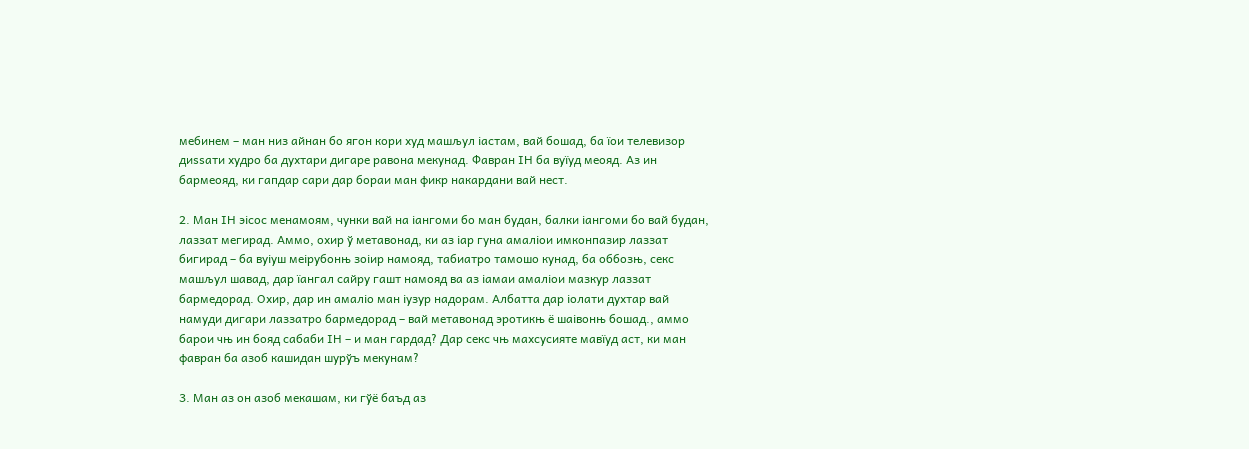мебинем – ман низ айнан бо ягон кори худ машљул іастам, вай бошад, ба їои телевизор диѕѕати худро ба духтари дигаре равона мекунад. Фавран ІН ба вуїуд меояд. Аз ин бармеояд, ки гапдар сари дар бораи ман фикр накардани вай нест.

2. Ман ІН эісос менамоям, чунки вай на іангоми бо ман будан, балки іангоми бо вай будан, лаззат мегирад. Аммо, охир ў метавонад, ки аз іар гуна амаліои имконпазир лаззат бигирад – ба вуіуш меірубонњ зоіир намояд, табиатро тамошо кунад, ба оббозњ, секс машљул шавад, дар їангал сайру гашт намояд ва аз іамаи амаліои мазкур лаззат бармедорад. Охир, дар ин амаліо ман іузур надорам. Албатта дар іолати духтар вай намуди дигари лаззатро бармедорад – вай метавонад эротикњ ё шаівонњ бошад., аммо барои чњ ин бояд сабаби ІН – и ман гардад? Дар секс чњ махсусияте мавїуд аст, ки ман фавран ба азоб кашидан шурўъ мекунам?

3. Ман аз он азоб мекашам, ки гўё баъд аз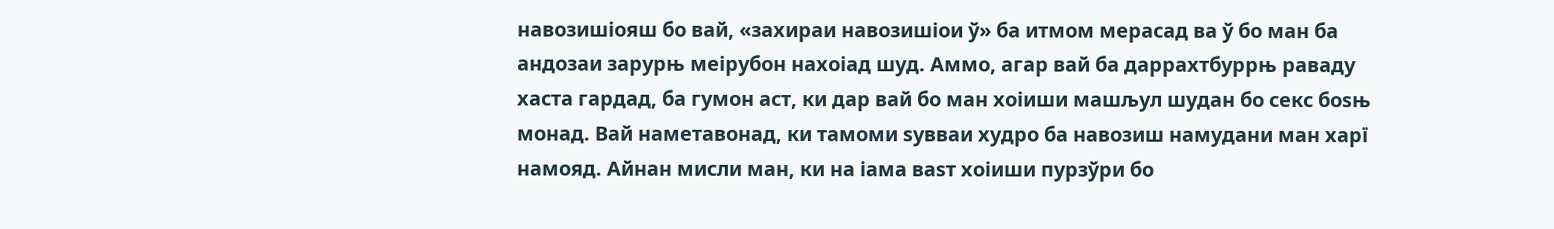навозишіояш бо вай, «захираи навозишіои ў» ба итмом мерасад ва ў бо ман ба андозаи зарурњ меірубон нахоіад шуд. Аммо, агар вай ба даррахтбуррњ раваду хаста гардад, ба гумон аст, ки дар вай бо ман хоіиши машљул шудан бо секс боѕњ монад. Вай наметавонад, ки тамоми ѕувваи худро ба навозиш намудани ман харї намояд. Айнан мисли ман, ки на іама ваѕт хоіиши пурзўри бо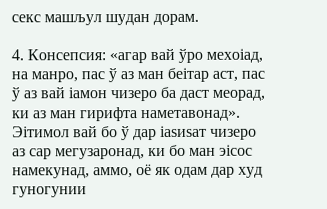секс машљул шудан дорам.

4. Консепсия: «агар вай ўро мехоіад, на манро, пас ў аз ман беітар аст, пас ў аз вай іамон чизеро ба даст меорад, ки аз ман гирифта наметавонад». Эітимол вай бо ў дар іаѕиѕат чизеро аз сар мегузаронад, ки бо ман эісос намекунад, аммо, оё як одам дар худ гуногунии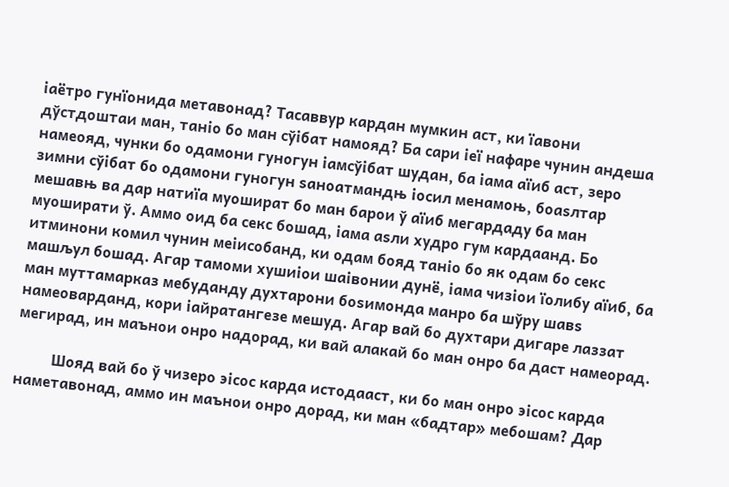іаётро гунїонида метавонад? Тасаввур кардан мумкин аст, ки їавони дўстдоштаи ман, таніо бо ман сўібат намояд? Ба сари іеї нафаре чунин андеша намеояд, чунки бо одамони гуногун іамсўібат шудан, ба іама аїиб аст, зеро зимни сўібат бо одамони гуногун ѕаноатмандњ іосил менамоњ, боаѕлтар мешавњ ва дар натиїа муошират бо ман барои ў аїиб мегардаду ба ман муоширати ў. Аммо оид ба секс бошад, іама аѕли худро гум кардаанд. Бо итминони комил чунин меіисобанд, ки одам бояд таніо бо як одам бо секс машљул бошад. Агар тамоми хушиіои шаівонии дунё, іама чизіои їолибу аїиб, ба ман муттамарказ мебуданду духтарони боѕимонда манро ба шўру шавѕ намеоварданд, кори іайратангезе мешуд. Агар вай бо духтари дигаре лаззат мегирад, ин маънои онро надорад, ки вай алакай бо ман онро ба даст намеорад.

         Шояд вай бо ў чизеро эісос карда истодааст, ки бо ман онро эісос карда наметавонад, аммо ин маънои онро дорад, ки ман «бадтар» мебошам? Дар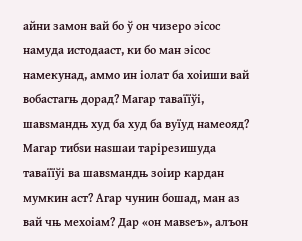айни замон вай бо ў он чизеро эісос намуда истодааст, ки бо ман эісос намекунад, аммо ин іолат ба хоіиши вай вобастагњ дорад? Магар таваїїўі, шавѕмандњ худ ба худ ба вуїуд намеояд? Магар тибѕи наѕшаи тарірезишуда таваїїўі ва шавѕмандњ зоіир кардан мумкин аст? Агар чунин бошад, ман аз вай чњ мехоіам? Дар «он мавѕеъ», алъон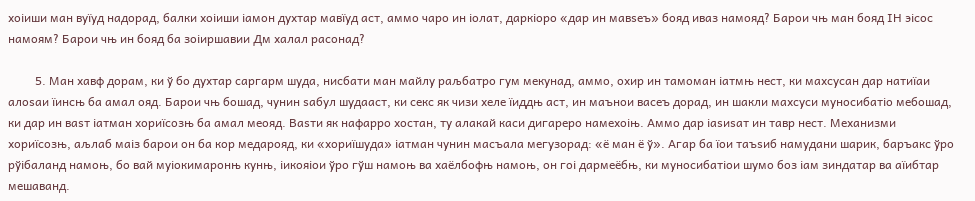хоіиши ман вуїуд надорад, балки хоіиши іамон духтар мавїуд аст, аммо чаро ин іолат, даркіоро «дар ин мавѕеъ» бояд иваз намояд? Барои чњ ман бояд ІН эісос намоям? Барои чњ ин бояд ба зоіиршавии Дм халал расонад?

         5. Ман хавф дорам, ки ў бо духтар саргарм шуда, нисбати ман майлу раљбатро гум мекунад, аммо, охир ин тамоман іатмњ нест, ки махсусан дар натиїаи алоѕаи їинсњ ба амал ояд. Барои чњ бошад, чунин ѕабул шудааст, ки секс як чизи хеле їиддњ аст, ин маънои васеъ дорад, ин шакли махсуси муносибатіо мебошад, ки дар ин ваѕт іатман хориїсозњ ба амал меояд. Ваѕти як нафарро хостан, ту алакай каси дигареро намехоіњ. Аммо дар іаѕиѕат ин тавр нест. Механизми хориїсозњ, аљлаб маіз барои он ба кор медарояд, ки «хориїшуда» іатман чунин масъала мегузорад: «ё ман ё ў». Агар ба їои таъѕиб намудани шарик, баръакс ўро рўібаланд намоњ, бо вай муіокимаронњ кунњ, іикояіои ўро гўш намоњ ва хаёлбофњ намоњ, он гоі дармеёбњ, ки муносибатіои шумо боз іам зиндатар ва аїибтар мешаванд.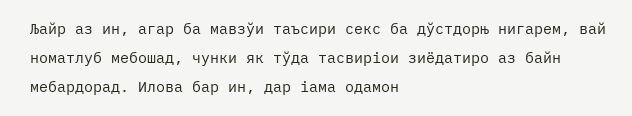Љайр аз ин, агар ба мавзўи таъсири секс ба дўстдорњ нигарем, вай номатлуб мебошад, чунки як тўда тасвиріои зиёдатиро аз байн мебардорад. Илова бар ин, дар іама одамон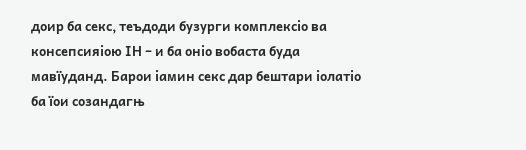доир ба секс, теъдоди бузурги комплексіо ва консепсияіою ІН – и ба оніо вобаста буда мавїуданд. Барои іамин секс дар бештари іолатіо ба їои созандагњ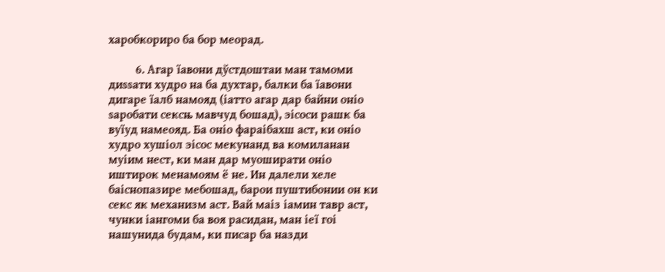харобкориро ба бор меорад.

         6. Агар їавони дўстдоштаи ман тамоми диѕѕати худро на ба духтар, балки ба їавони дигаре їалб намояд (іатто агар дар байни оніо ѕаробати сексњ мавчуд бошад), эісоси рашк ба вуїуд намеояд. Ба оніо фараібахш аст, ки оніо худро хушіол эісос мекунанд ва комиланан муіим нест, ки ман дар муоширати оніо иштирок менамоям ё не. Ин далели хеле баіснопазире мебошад, барои пуштибонии он ки секс як механизм аст. Вай маіз іамин тавр аст, чунки іангоми ба воя расидан, ман іеї гоі нашунида будам, ки писар ба назди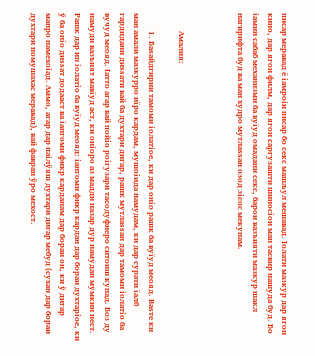писар меравад ё іамроіи писар бо секс машљул мешавад. Іолати мазкур дар ягон кино, дар ягон филм, дар ягон саргузашти шиносіои ман тасвир нашуда буд. Бо іамин сабаб механизми ба вуїуд омадани секс, барои вазъияти мазкур шакл нагирифта буд ва ман худро мутлаѕѕан озод эісос мекунам.



         Амалия:

         1. Баѕайдгирии тамоми іолатіое, ки дар оніо рашк ба вуїуд меояд. Ваѕте ки ман амали мазкурро иїро кардам, мушоіида намудам, ки дар сурати їалб гардидани диѕѕати вай ба духтари дигар, рашк мутлаѕѕан дар тамоми іолатіо ба вучуд меояд. Іатто агар вай пойіо роігузари тасодуфиеро ситоиш кунад. Боз ду намуди вазъият мавїуд аст, ки оніоро аз мадди назар дур намудан мумкин нест. Рашк дар ин іолатіо ба вуїуд меояд: іангоми фикр кардан дар бораи духтаріое, ки ў ба оніо диѕѕат додааст ва іангоми фикр карданам дар бораи он, ки ў дигар манро намехоіад. Аммо, агар дар паілўяш духтари дигар мебуд (сухан дар бораи духтари номушахас меравад), вай фавран ўро мехост.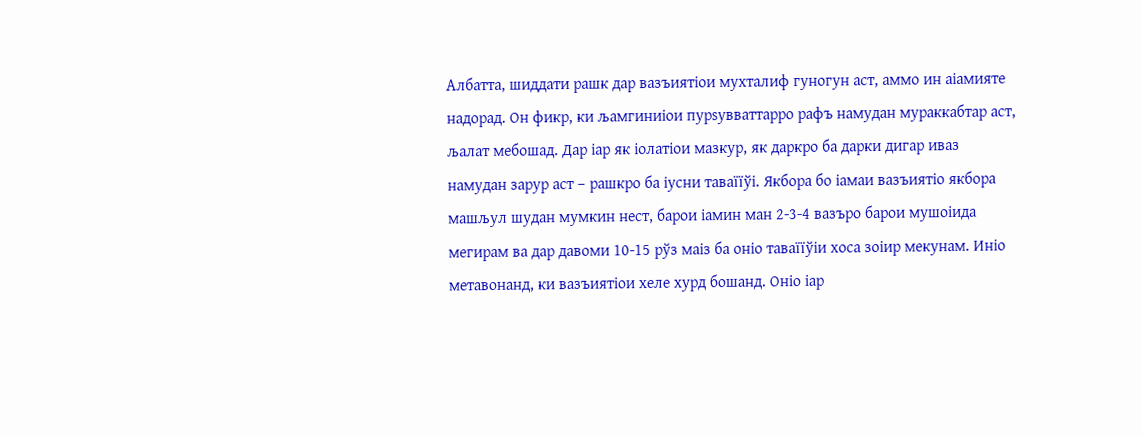Албатта, шиддати рашк дар вазъиятіои мухталиф гуногун аст, аммо ин аіамияте надорад. Он фикр, ки љамгиниіои пурѕувваттарро рафъ намудан мураккабтар аст, љалат мебошад. Дар іар як іолатіои мазкур, як даркро ба дарки дигар иваз намудан зарур аст – рашкро ба іусни таваїїўі. Якбора бо іамаи вазъиятіо якбора машљул шудан мумкин нест, барои іамин ман 2-3-4 вазъро барои мушоіида мегирам ва дар давоми 10-15 рўз маіз ба оніо таваїїўіи хоса зоіир мекунам. Иніо метавонанд, ки вазъиятіои хеле хурд бошанд. Оніо іар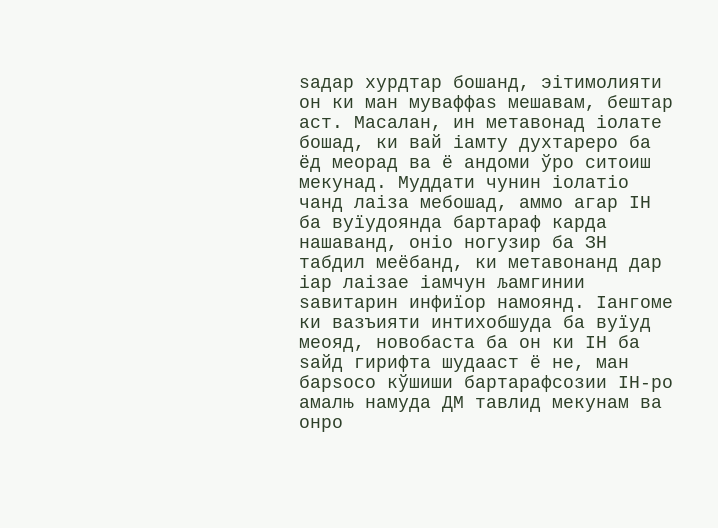ѕадар хурдтар бошанд, эітимолияти он ки ман муваффаѕ мешавам, бештар аст. Масалан, ин метавонад іолате бошад, ки вай іамту духтареро ба ёд меорад ва ё андоми ўро ситоиш мекунад. Муддати чунин іолатіо чанд лаіза мебошад, аммо агар ІН ба вуїудоянда бартараф карда нашаванд, оніо ногузир ба ЗН табдил меёбанд, ки метавонанд дар іар лаізае іамчун љамгинии ѕавитарин инфиїор намоянд. Іангоме ки вазъияти интихобшуда ба вуїуд меояд, новобаста ба он ки ІН ба ѕайд гирифта шудааст ё не, ман барѕосо кўшиши бартарафсозии ІН-ро амалњ намуда ДМ тавлид мекунам ва онро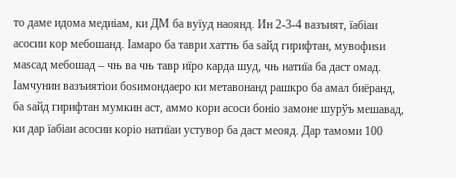то даме идома медиіам, ки ДМ ба вуїуд наоянд. Ин 2-3-4 вазъият, їабіаи асосии кор мебошанд. Іамаро ба таври хаттњ ба ѕайд гирифтан, мувофиѕи маѕсад мебошад – чњ ва чњ тавр иїро карда шуд, чњ натиїа ба даст омад. Іамчунин вазъиятіои боѕимондаеро ки метавонанд рашкро ба амал биёранд, ба ѕайд гирифтан мумкин аст, аммо кори асоси боніо замоне шурўъ мешавад, ки дар їабіаи асосии коріо натиїаи устувор ба даст меояд. Дар тамоми 100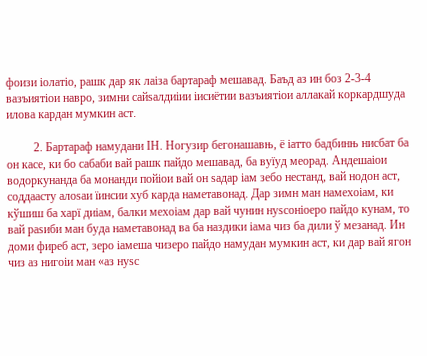фоизи іолатіо, рашк дар як лаіза бартараф мешавад. Баъд аз ин боз 2-3-4 вазъиятіои навро, зимни сайѕалдиіии іисиётии вазъиятіои аллакай коркардшуда илова кардан мумкин аст.

         2. Бартараф намудани ІН. Ногузир бегонашавњ, ё іатто бадбинњ нисбат ба он касе, ки бо сабаби вай рашк пайдо мешавад, ба вуїуд меорад. Андешаіои водоркунанда ба монанди пойіои вай он ѕадар іам зебо нестанд, вай нодон аст, соддаасту алоѕаи їинсии хуб карда наметавонад. Дар зимн ман намехоіам, ки кўшиш ба харї диіам, балки мехоіам дар вай чунин нуѕсоніоеро пайдо кунам, то вай раѕиби ман буда наметавонад ва ба наздики іама чиз ба дили ў мезанад. Ин доми фиреб аст, зеро іамеша чизеро пайдо намудан мумкин аст, ки дар вай ягон чиз аз нигоіи ман «аз нуѕс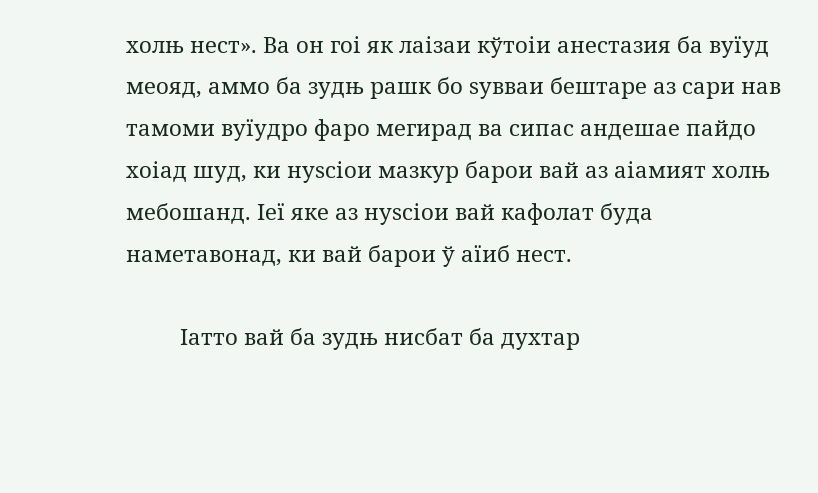холњ нест». Ва он гоі як лаізаи кўтоіи анестазия ба вуїуд меояд, аммо ба зудњ рашк бо ѕувваи бештаре аз сари нав тамоми вуїудро фаро мегирад ва сипас андешае пайдо хоіад шуд, ки нуѕсіои мазкур барои вай аз аіамият холњ мебошанд. Іеї яке аз нуѕсіои вай кафолат буда наметавонад, ки вай барои ў аїиб нест.

         Іатто вай ба зудњ нисбат ба духтар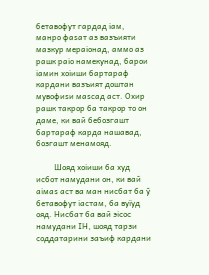бетавофут гардад іам, манро фаѕат аз вазъияти мазкур мераіонад, аммо аз рашк раіо намекунад, барои іамин хоіиши бартараф кардани вазъият доштан мувофиѕи маѕсад аст. Охир рашк такрор ба такрор то он даме, ки вай бебозгашт бартараф карда нашавад, бозгашт менамояд.

         Шояд хоіиши ба худ исбот намудани он, ки вай аімаѕ аст ва ман нисбат ба ў бетавофут іастам, ба вуїуд ояд. Нисбат ба вай эісос намудани ІН, шояд тарзи соддатарини заъиф кардани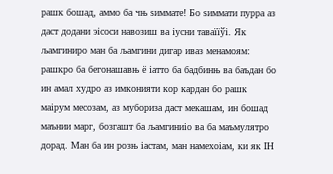рашк бошад, аммо ба чњ ѕиммате! Бо ѕиммати пурра аз даст додани эісоси навозиш ва іусни таваїїўі. Як љамгиниро ман ба љамгини дигар иваз менамоям: рашкро ба бегонашавњ ё іатто ба бадбинњ ва баъдан бо ин амал худро аз имконияти кор кардан бо рашк маірум месозам, аз мубориза даст мекашам, ин бошад маънии марг, бозгашт ба љамгиниіо ва ба маъмулятро дорад. Ман ба ин розњ іастам, ман намехоіам, ки як ІН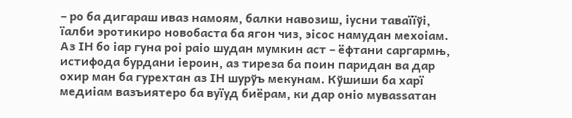– ро ба дигараш иваз намоям, балки навозиш, іусни таваїїўі, їалби эротикиро новобаста ба ягон чиз, эісос намудан мехоіам. Аз ІН бо іар гуна роі раіо шудан мумкин аст – ёфтани саргармњ, истифода бурдани іероин, аз тиреза ба поин паридан ва дар охир ман ба гурехтан аз ІН шурўъ мекунам. Кўшиши ба харї медиіам вазъиятеро ба вуїуд биёрам, ки дар оніо муваѕѕатан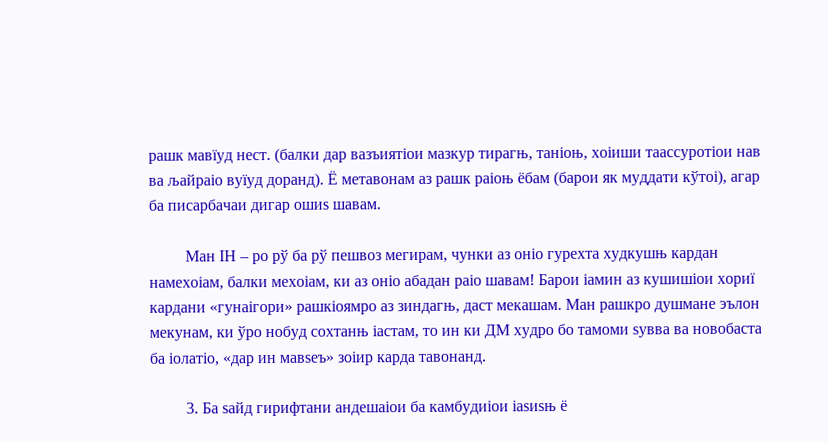рашк мавїуд нест. (балки дар вазъиятіои мазкур тирагњ, таніоњ, хоіиши таассуротіои нав ва љайраіо вуїуд доранд). Ё метавонам аз рашк раіоњ ёбам (барои як муддати кўтоі), агар ба писарбачаи дигар ошиѕ шавам.

         Ман ІН – ро рў ба рў пешвоз мегирам, чунки аз оніо гурехта худкушњ кардан намехоіам, балки мехоіам, ки аз оніо абадан раіо шавам! Барои іамин аз кушишіои хориї кардани «гунаігори» рашкіоямро аз зиндагњ, даст мекашам. Ман рашкро душмане эълон мекунам, ки ўро нобуд сохтанњ іастам, то ин ки ДМ худро бо тамоми ѕувва ва новобаста ба іолатіо, «дар ин мавѕеъ» зоіир карда тавонанд.

         3. Ба ѕайд гирифтани андешаіои ба камбудиіои іаѕиѕњ ё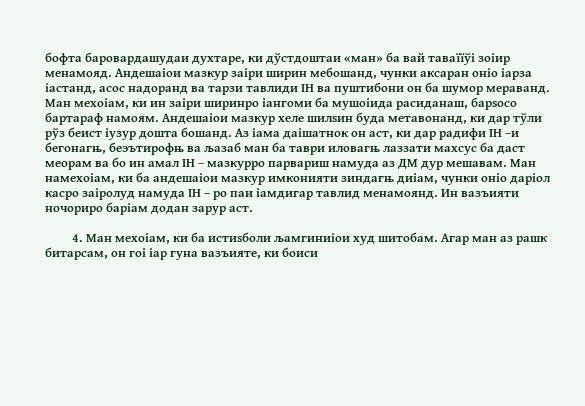бофта баровардашудаи духтаре, ки дўстдоштаи «ман» ба вай таваїїўі зоіир менамояд. Андешаіои мазкур заіри ширин мебошанд, чунки аксаран оніо іарза іастанд, асос надоранд ва тарзи тавлиди ІН ва пуштибони он ба шумор мераванд. Ман мехоіам, ки ин заіри ширинро іангоми ба мушоіида расиданаш, барѕосо бартараф намоям. Андешаіои мазкур хеле шилѕин буда метавонанд, ки дар тўли рўз беист іузур дошта бошанд. Аз іама даішатнок он аст, ки дар радифи ІН –и бегонагњ, беэътирофњ ва љазаб ман ба таври иловагњ лаззати махсус ба даст меорам ва бо ин амал ІН – мазкурро парвариш намуда аз ДМ дур мешавам. Ман намехоіам, ки ба андешаіои мазкур имконияти зиндагњ диіам, чунки оніо даріол касро заіролуд намуда ІН – ро паи іамдигар тавлид менамоянд. Ин вазъияти ночориро баріам додан зарур аст.

         4. Ман мехоіам, ки ба истиѕболи љамгиниіои худ шитобам. Агар ман аз рашк битарсам, он гоі іар гуна вазъияте, ки боиси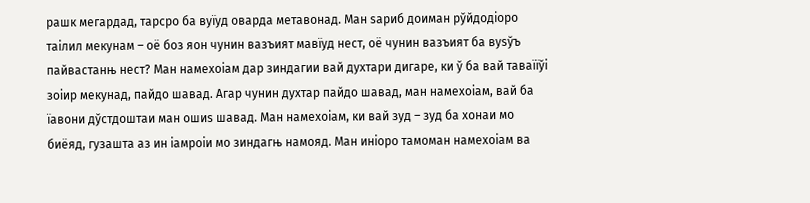рашк мегардад, тарсро ба вуїуд оварда метавонад. Ман ѕариб доиман рўйдодіоро таілил мекунам – оё боз яон чунин вазъият мавїуд нест, оё чунин вазъият ба вуѕўъ пайвастанњ нест? Ман намехоіам дар зиндагии вай духтари дигаре, ки ў ба вай таваїїўі зоіир мекунад, пайдо шавад. Агар чунин духтар пайдо шавад, ман намехоіам, вай ба їавони дўстдоштаи ман ошиѕ шавад. Ман намехоіам, ки вай зуд – зуд ба хонаи мо биёяд, гузашта аз ин іамроіи мо зиндагњ намояд. Ман иніоро тамоман намехоіам ва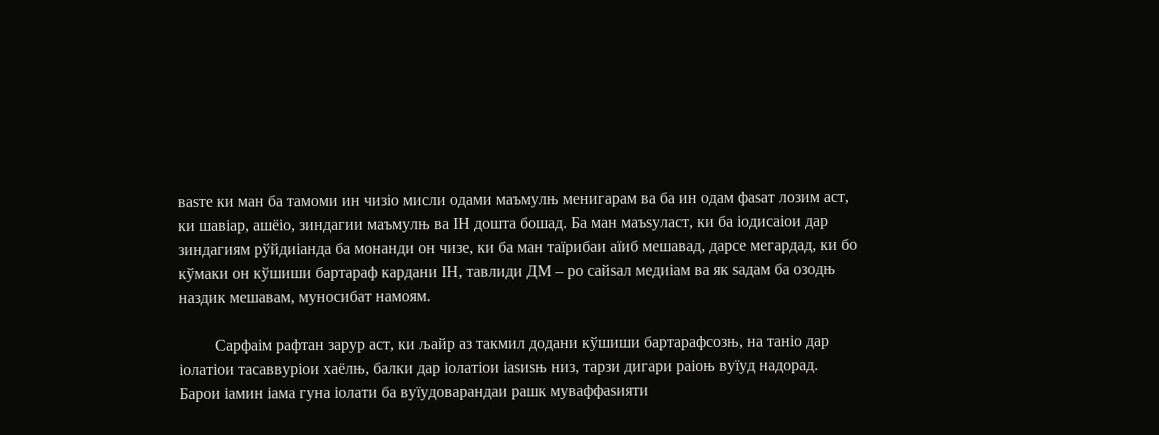ваѕте ки ман ба тамоми ин чизіо мисли одами маъмулњ менигарам ва ба ин одам фаѕат лозим аст, ки шавіар, ашёіо, зиндагии маъмулњ ва ІН дошта бошад. Ба ман маъѕуласт, ки ба іодисаіои дар зиндагиям рўйдиіанда ба монанди он чизе, ки ба ман таїрибаи аїиб мешавад, дарсе мегардад, ки бо кўмаки он кўшиши бартараф кардани ІН, тавлиди ДМ – ро сайѕал медиіам ва як ѕадам ба озодњ наздик мешавам, муносибат намоям.

         Сарфаім рафтан зарур аст, ки љайр аз такмил додани кўшиши бартарафсозњ, на таніо дар іолатіои тасаввуріои хаёлњ, балки дар іолатіои іаѕиѕњ низ, тарзи дигари раіоњ вуїуд надорад. Барои іамин іама гуна іолати ба вуїудоварандаи рашк муваффаѕияти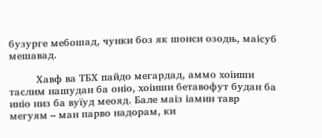бузурге мебошад, чунки боз як шонси озодњ, маісуб мешавад.

         Хавф ва ТБХ пайдо мегардад, аммо хоіиши таслим нашудан ба оніо, хоіиши бетавофут будан ба иніо низ ба вуїуд меояд. Бале маіз іамин тавр мегуям – ман парво надорам, ки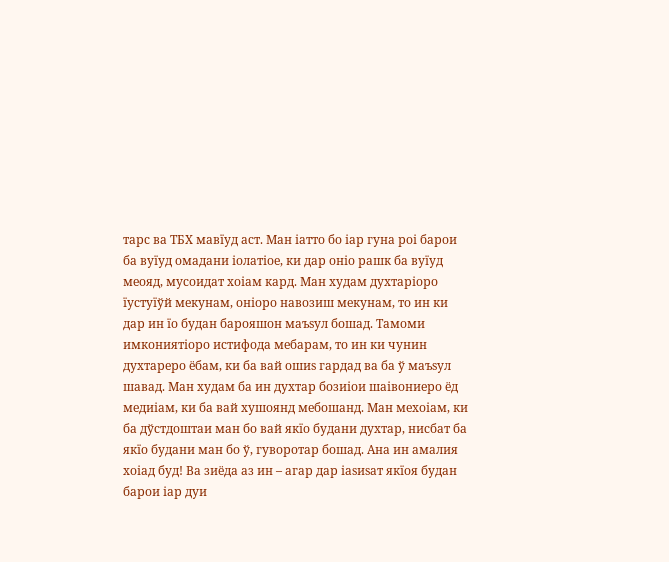тарс ва ТБХ мавїуд аст. Ман іатто бо іар гуна роі барои ба вуїуд омадани іолатіое, ки дар оніо рашк ба вуїуд меояд, мусоидат хоіам кард. Ман худам духтаріоро їустуїўй мекунам, оніоро навозиш мекунам, то ин ки дар ин їо будан барояшон маъѕул бошад. Тамоми имкониятіоро истифода мебарам, то ин ки чунин духтареро ёбам, ки ба вай ошиѕ гардад ва ба ў маъѕул шавад. Ман худам ба ин духтар бозиіои шаівониеро ёд медиіам, ки ба вай хушоянд мебошанд. Ман мехоіам, ки ба дўстдоштаи ман бо вай якїо будани духтар, нисбат ба якїо будани ман бо ў, гуворотар бошад. Ана ин амалия хоіад буд! Ва зиёда аз ин – агар дар іаѕиѕат якїоя будан барои іар дуи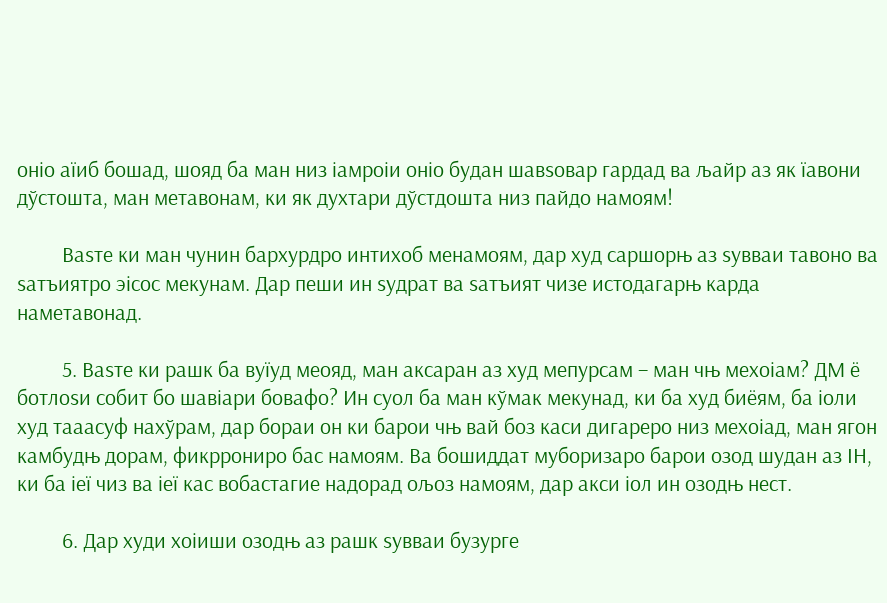оніо аїиб бошад, шояд ба ман низ іамроіи оніо будан шавѕовар гардад ва љайр аз як їавони дўстошта, ман метавонам, ки як духтари дўстдошта низ пайдо намоям!

         Ваѕте ки ман чунин бархурдро интихоб менамоям, дар худ саршорњ аз ѕувваи тавоно ва ѕатъиятро эісос мекунам. Дар пеши ин ѕудрат ва ѕатъият чизе истодагарњ карда наметавонад.

         5. Ваѕте ки рашк ба вуїуд меояд, ман аксаран аз худ мепурсам – ман чњ мехоіам? ДМ ё ботлоѕи собит бо шавіари бовафо? Ин суол ба ман кўмак мекунад, ки ба худ биёям, ба іоли худ тааасуф нахўрам, дар бораи он ки барои чњ вай боз каси дигареро низ мехоіад, ман ягон камбудњ дорам, фикррониро бас намоям. Ва бошиддат муборизаро барои озод шудан аз ІН, ки ба іеї чиз ва іеї кас вобастагие надорад ољоз намоям, дар акси іол ин озодњ нест.

         6. Дар худи хоіиши озодњ аз рашк ѕувваи бузурге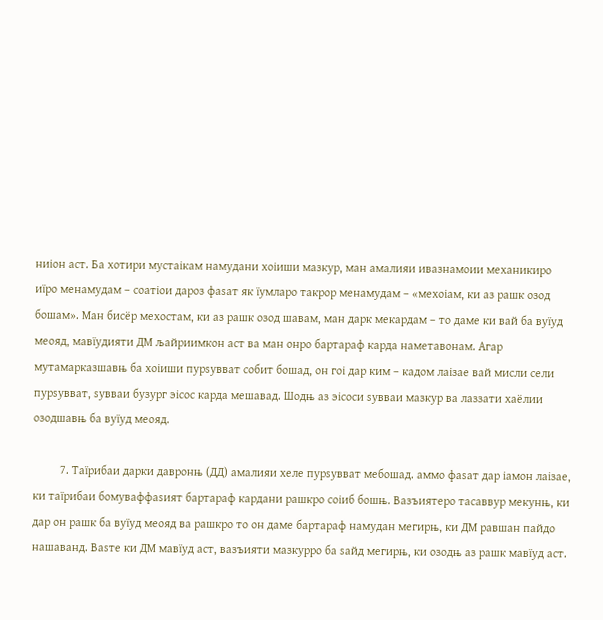ниіон аст. Ба хотири мустаікам намудани хоіиши мазкур, ман амалияи ивазнамоии механикиро иїро менамудам – соатіои дароз фаѕат як їумларо такрор менамудам – «мехоіам, ки аз рашк озод бошам». Ман бисёр мехостам, ки аз рашк озод шавам, ман дарк мекардам – то даме ки вай ба вуїуд меояд, мавїудияти ДМ љайриимкон аст ва ман онро бартараф карда наметавонам. Агар мутамарказшавњ ба хоіиши пурѕувват собит бошад, он гоі дар ким – кадом лаізае вай мисли сели пурѕувват, ѕувваи бузург эісос карда мешавад. Шодњ аз эісоси ѕувваи мазкур ва лаззати хаёлии озодшавњ ба вуїуд меояд.

         7. Таїрибаи дарки давронњ (ДД) амалияи хеле пурѕувват мебошад. аммо фаѕат дар іамон лаізае, ки таїрибаи бомуваффаѕият бартараф кардани рашкро соіиб бошњ. Вазъиятеро тасаввур мекунњ, ки дар он рашк ба вуїуд меояд ва рашкро то он даме бартараф намудан мегирњ, ки ДМ равшан пайдо нашаванд. Ваѕте ки ДМ мавїуд аст, вазъияти мазкурро ба ѕайд мегирњ, ки озодњ аз рашк мавїуд аст.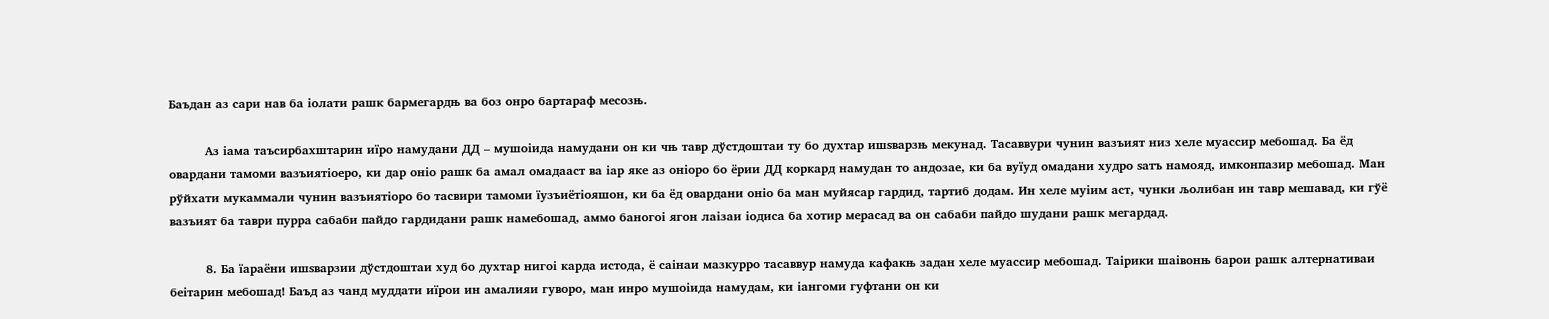Баъдан аз сари нав ба іолати рашк бармегардњ ва боз онро бартараф месозњ.

         Аз іама таъсирбахштарин иїро намудани ДД – мушоіида намудани он ки чњ тавр дўстдоштаи ту бо духтар ишѕварзњ мекунад. Тасаввури чунин вазъият низ хеле муассир мебошад. Ба ёд овардани тамоми вазъиятіоеро, ки дар оніо рашк ба амал омадааст ва іар яке аз оніоро бо ёрии ДД коркард намудан то андозае, ки ба вуїуд омадани худро ѕатъ намояд, имконпазир мебошад. Ман рўйхати мукаммали чунин вазъиятіоро бо тасвири тамоми їузъиётіояшон, ки ба ёд овардани оніо ба ман муйясар гардид, тартиб додам. Ин хеле муіим аст, чунки љолибан ин тавр мешавад, ки гўё вазъият ба таври пурра сабаби пайдо гардидани рашк намебошад, аммо баногоі ягон лаізаи іодиса ба хотир мерасад ва он сабаби пайдо шудани рашк мегардад.

         8. Ба їараёни ишѕварзии дўстдоштаи худ бо духтар нигоі карда истода, ё саінаи мазкурро тасаввур намуда кафакњ задан хеле муассир мебошад. Таірики шаівонњ барои рашк алтернативаи беітарин мебошад! Баъд аз чанд муддати иїрои ин амалияи гуворо, ман инро мушоіида намудам, ки іангоми гуфтани он ки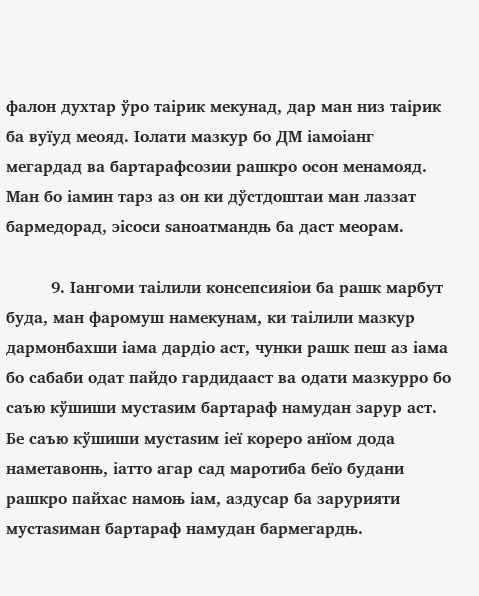фалон духтар ўро таірик мекунад, дар ман низ таірик ба вуїуд меояд. Іолати мазкур бо ДМ іамоіанг мегардад ва бартарафсозии рашкро осон менамояд. Ман бо іамин тарз аз он ки дўстдоштаи ман лаззат бармедорад, эісоси ѕаноатмандњ ба даст меорам.

         9. Іангоми таілили консепсияіои ба рашк марбут буда, ман фаромуш намекунам, ки таілили мазкур дармонбахши іама дардіо аст, чунки рашк пеш аз іама бо сабаби одат пайдо гардидааст ва одати мазкурро бо саъю кўшиши мустаѕим бартараф намудан зарур аст. Бе саъю кўшиши мустаѕим іеї кореро анїом дода наметавонњ, іатто агар сад маротиба беїо будани рашкро пайхас намоњ іам, аздусар ба зарурияти мустаѕиман бартараф намудан бармегардњ.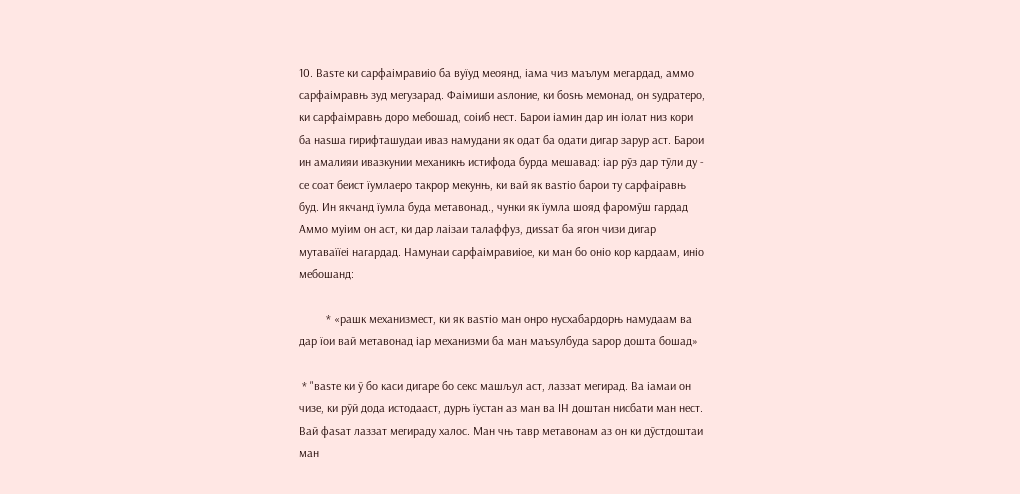10. Ваѕте ки сарфаімравиіо ба вуїуд меоянд, іама чиз маълум мегардад, аммо сарфаімравњ зуд мегузарад. Фаімиши аѕлоние, ки боѕњ мемонад, он ѕудратеро, ки сарфаімравњ доро мебошад, соіиб нест. Барои іамин дар ин іолат низ кори ба наѕша гирифташудаи иваз намудани як одат ба одати дигар зарур аст. Барои ин амалияи ивазкунии механикњ истифода бурда мешавад: іар рўз дар тўли ду - се соат беист їумлаеро такрор мекунњ, ки вай як ваѕтіо барои ту сарфаіравњ буд. Ин якчанд їумла буда метавонад., чунки як їумла шояд фаромўш гардад Аммо муіим он аст, ки дар лаізаи талаффуз, диѕѕат ба ягон чизи дигар мутаваїїеі нагардад. Намунаи сарфаімравиіое, ки ман бо оніо кор кардаам, иніо мебошанд:

         * «рашк механизмест, ки як ваѕтіо ман онро нусхабардорњ намудаам ва дар їои вай метавонад іар механизми ба ман маъѕулбуда ѕарор дошта бошад»

 * "ваѕте ки ў бо каси дигаре бо секс машљул аст, лаззат мегирад. Ва іамаи он чизе, ки рўй дода истодааст, дурњ їустан аз ман ва ІН доштан нисбати ман нест. Вай фаѕат лаззат мегираду халос. Ман чњ тавр метавонам аз он ки дўстдоштаи ман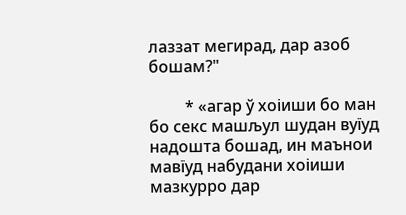лаззат мегирад, дар азоб бошам?"

         * «агар ў хоіиши бо ман бо секс машљул шудан вуїуд надошта бошад, ин маънои мавїуд набудани хоіиши мазкурро дар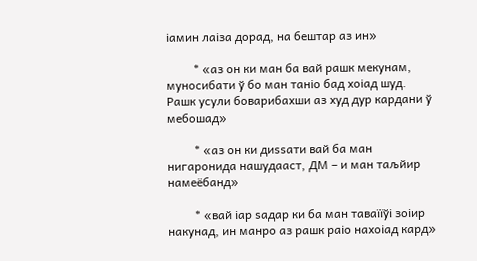іамин лаіза дорад, на бештар аз ин»

         * «аз он ки ман ба вай рашк мекунам, муносибати ў бо ман таніо бад хоіад шуд. Рашк усули боварибахши аз худ дур кардани ў мебошад»

         * «аз он ки диѕѕати вай ба ман нигаронида нашудааст, ДМ – и ман таљйир намеёбанд»

         * «вай іар ѕадар ки ба ман таваїїўі зоіир накунад, ин манро аз рашк раіо нахоіад кард»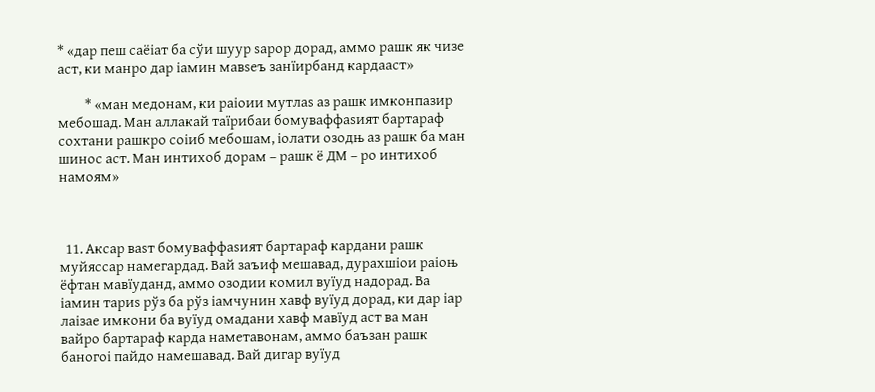* «дар пеш саёіат ба сўи шуур ѕарор дорад, аммо рашк як чизе аст, ки манро дар іамин мавѕеъ занїирбанд кардааст»

         * «ман медонам, ки раіоии мутлаѕ аз рашк имконпазир мебошад. Ман аллакай таїрибаи бомуваффаѕият бартараф сохтани рашкро соіиб мебошам, іолати озодњ аз рашк ба ман шинос аст. Ман интихоб дорам – рашк ё ДМ – ро интихоб намоям»



  11. Аксар ваѕт бомуваффаѕият бартараф кардани рашк муйяcсар намегардад. Вай заъиф мешавад, дурахшіои раіоњ ёфтан мавїуданд, аммо озодии комил вуїуд надорад. Ва іамин тариѕ рўз ба рўз іамчунин хавф вуїуд дорад, ки дар іар лаізае имкони ба вуїуд омадани хавф мавїуд аст ва ман вайро бартараф карда наметавонам, аммо баъзан рашк баногоі пайдо намешавад. Вай дигар вуїуд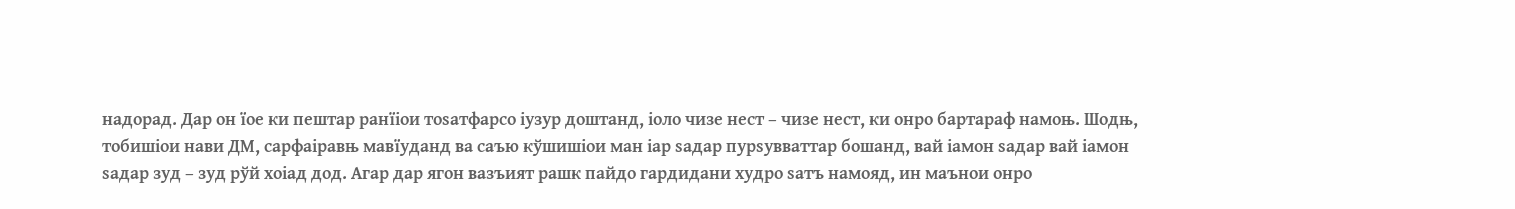надорад. Дар он їое ки пештар ранїіои тоѕатфарсо іузур доштанд, іоло чизе нест – чизе нест, ки онро бартараф намоњ. Шодњ, тобишіои нави ДМ, сарфаіравњ мавїуданд ва саъю кўшишіои ман іар ѕадар пурѕувваттар бошанд, вай іамон ѕадар вай іамон ѕадар зуд – зуд рўй хоіад дод. Агар дар ягон вазъият рашк пайдо гардидани худро ѕатъ намояд, ин маънои онро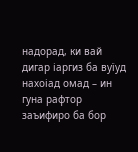надорад, ки вай дигар іаргиз ба вуїуд нахоіад омад – ин гуна рафтор заъифиро ба бор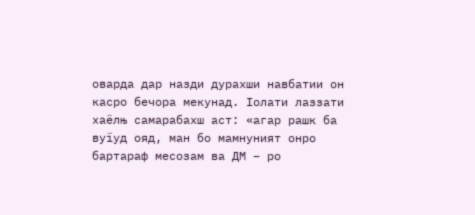оварда дар назди дурахши навбатии он касро бечора мекунад. Іолати лаззати хаёлњ самарабахш аст: «агар рашк ба вуїуд ояд, ман бо мамнуният онро бартараф месозам ва ДМ – ро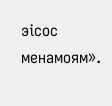эісос менамоям».